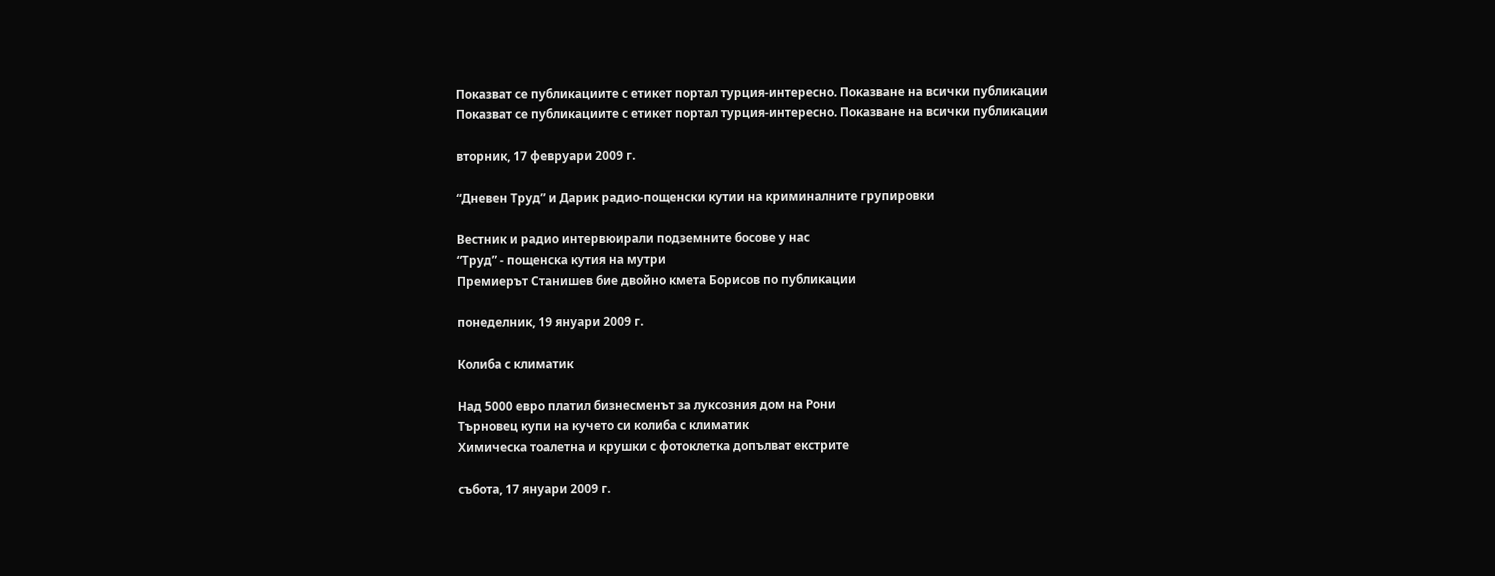Показват се публикациите с етикет портал турция-интересно. Показване на всички публикации
Показват се публикациите с етикет портал турция-интересно. Показване на всички публикации

вторник, 17 февруари 2009 г.

“Дневен Труд” и Дарик радио-пощенски кутии на криминалните групировки

Вестник и радио интервюирали подземните босове у нас
“Труд” - пощенска кутия на мутри
Премиерът Станишев бие двойно кмета Борисов по публикации

понеделник, 19 януари 2009 г.

Колиба с климатик

Над 5000 евро платил бизнесменът за луксозния дом на Рони
Търновец купи на кучето си колиба с климатик
Химическа тоалетна и крушки с фотоклетка допълват екстрите

събота, 17 януари 2009 г.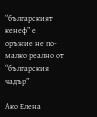“българският кенеф” е оръжие не по-малко реално от “българския чадър”

Ако Елена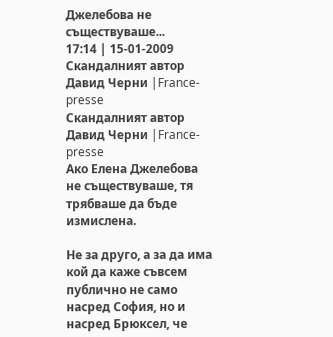Джелебова не съществуваше...
17:14 | 15-01-2009
Скандалният автор Давид Черни |France-presse
Скандалният автор Давид Черни |France-presse
Ако Елена Джелебова не съществуваше, тя трябваше да бъде измислена.

Не за друго, а за да има кой да каже съвсем публично не само насред София, но и насред Брюксел, че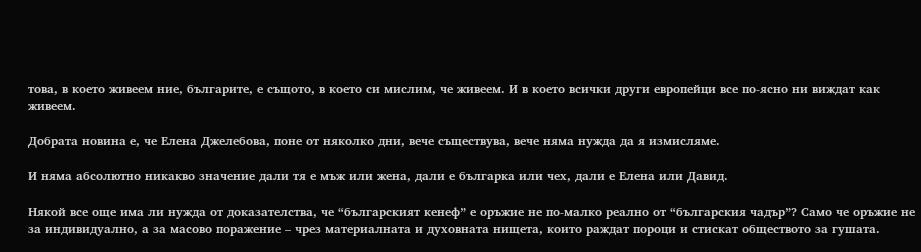това, в което живеем ние, българите, е същото, в което си мислим, че живеем. И в което всички други европейци все по-ясно ни виждат как живеем.

Добрата новина е, че Елена Джелебова, поне от няколко дни, вече съществува, вече няма нужда да я измисляме.

И няма абсолютно никакво значение дали тя е мъж или жена, дали е българка или чех, дали е Елена или Давид.

Някой все още има ли нужда от доказателства, че “българският кенеф” е оръжие не по-малко реално от “българския чадър”? Само че оръжие не за индивидуално, а за масово поражение – чрез материалната и духовната нищета, които раждат пороци и стискат обществото за гушата.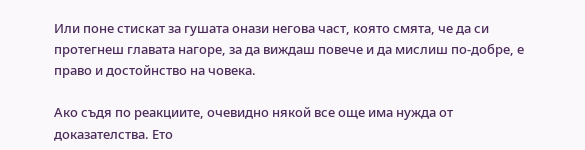Или поне стискат за гушата онази негова част, която смята, че да си протегнеш главата нагоре, за да виждаш повече и да мислиш по-добре, е право и достойнство на човека.

Ако съдя по реакциите, очевидно някой все още има нужда от доказателства. Ето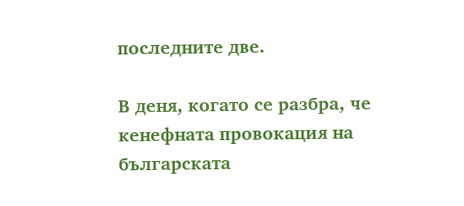последните две.

В деня, когато се разбра, че кенефната провокация на българската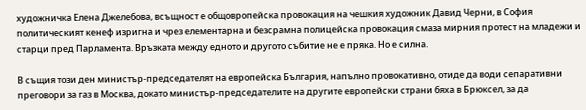художничка Елена Джелебова, всъщност е общовропейска провокация на чешкия художник Давид Черни, в София политическият кенеф изригна и чрез елементарна и безсрамна полицейска провокация смаза мирния протест на младежи и старци пред Парламента. Връзката между едното и другото събитие не е пряка. Но е силна.

В същия този ден министър-председателят на европейска България, напълно провокативно, отиде да води сепаративни преговори за газ в Москва, докато министър-председателите на другите европейски страни бяха в Брюксел, за да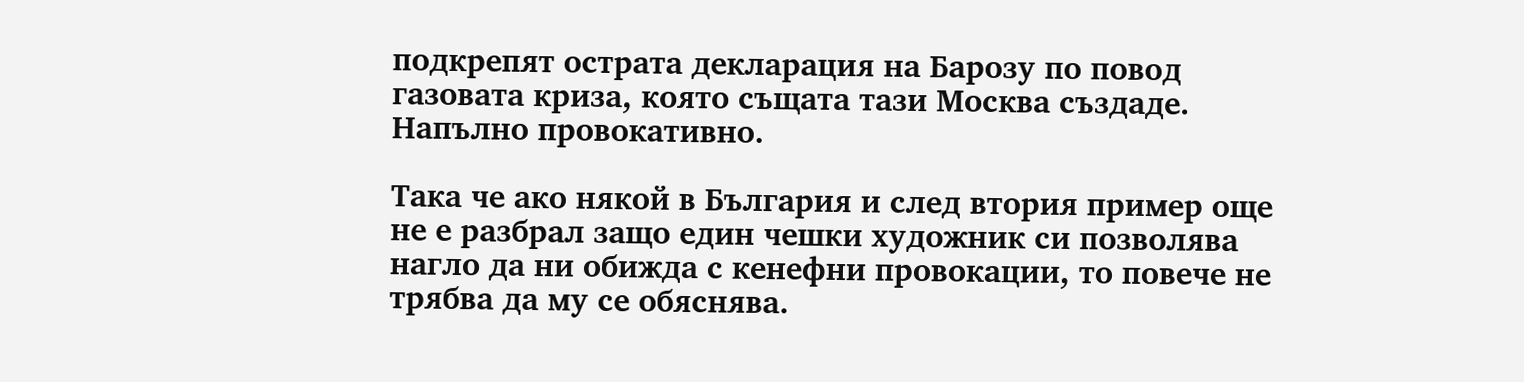подкрепят острата декларация на Барозу по повод газовата криза, която същата тази Москва създаде. Напълно провокативно.

Така че ако някой в България и след втория пример още не е разбрал защо един чешки художник си позволява нагло да ни обижда с кенефни провокации, то повече не трябва да му се обяснява.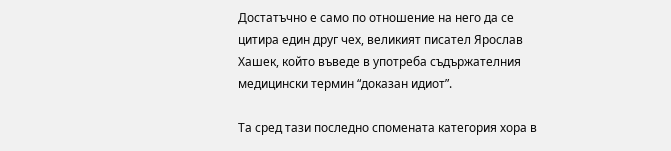Достатъчно е само по отношение на него да се цитира един друг чех, великият писател Ярослав Хашек, който въведе в употреба съдържателния медицински термин “доказан идиот”.

Та сред тази последно спомената категория хора в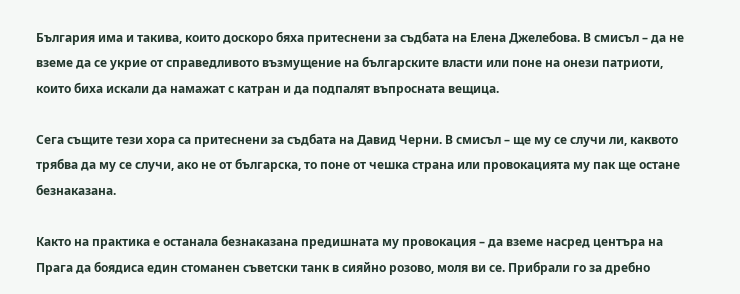България има и такива, които доскоро бяха притеснени за съдбата на Елена Джелебова. В смисъл – да не вземе да се укрие от справедливото възмущение на българските власти или поне на онези патриоти, които биха искали да намажат с катран и да подпалят въпросната вещица.

Сега същите тези хора са притеснени за съдбата на Давид Черни. В смисъл – ще му се случи ли, каквото трябва да му се случи, ако не от българска, то поне от чешка страна или провокацията му пак ще остане безнаказана.

Както на практика е останала безнаказана предишната му провокация – да вземе насред центъра на Прага да боядиса един стоманен съветски танк в сияйно розово, моля ви се. Прибрали го за дребно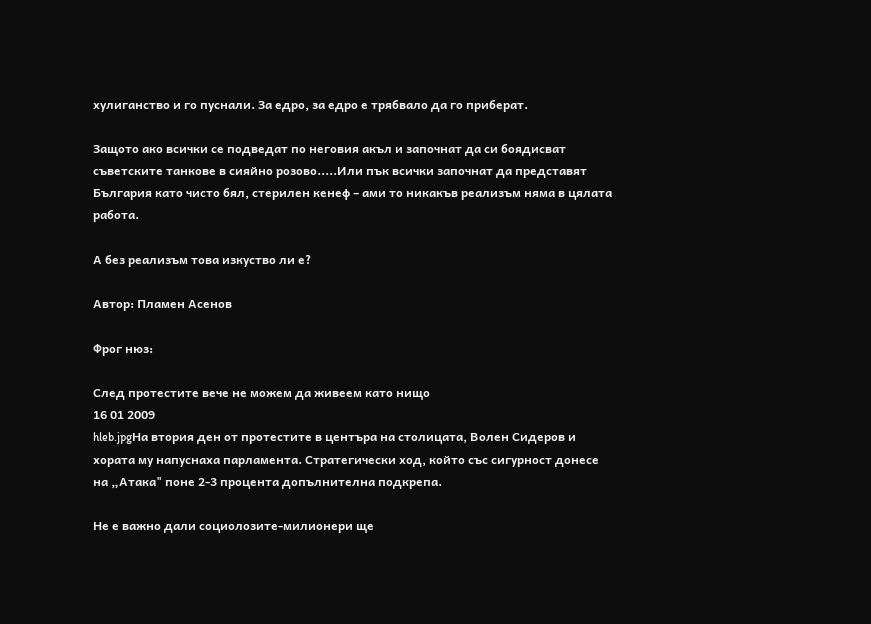хулиганство и го пуснали. За едро, за едро е трябвало да го приберат.

Защото ако всички се подведат по неговия акъл и започнат да си боядисват съветските танкове в сияйно розово.....Или пък всички започнат да представят България като чисто бял, стерилен кенеф – ами то никакъв реализъм няма в цялата работа.

А без реализъм това изкуство ли е?

Автор: Пламен Асенов

Фрог нюз:

След протестите вече не можем да живеем като нищо
16 01 2009
hleb.jpgНа втория ден от протестите в центъра на столицата, Волен Сидеров и хората му напуснаха парламента. Стратегически ход, който със сигурност донесе на „Атака" поне 2-3 процента допълнителна подкрепа.

Не е важно дали социолозите-милионери ще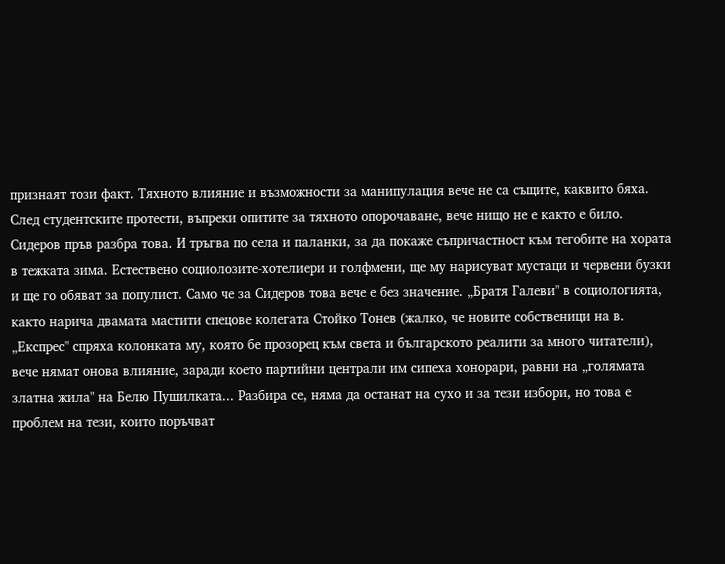признаят този факт. Тяхното влияние и възможности за манипулация вече не са същите, каквито бяха. След студентските протести, въпреки опитите за тяхното опорочаване, вече нищо не е както е било. Сидеров пръв разбра това. И тръгва по села и паланки, за да покаже съпричастност към тегобите на хората в тежката зима. Естествено социолозите-хотелиери и голфмени, ще му нарисуват мустаци и червени бузки и ще го обяват за популист. Само че за Сидеров това вече е без значение. „Братя Галеви" в социологията, както нарича двамата мастити спецове колегата Стойко Тонев (жалко, че новите собственици на в. „Експрес" спряха колонката му, която бе прозорец към света и българското реалити за много читатели), вече нямат онова влияние, заради което партийни централи им сипеха хонорари, равни на „голямата златна жила" на Белю Пушилката... Разбира се, няма да останат на сухо и за тези избори, но това е проблем на тези, които поръчват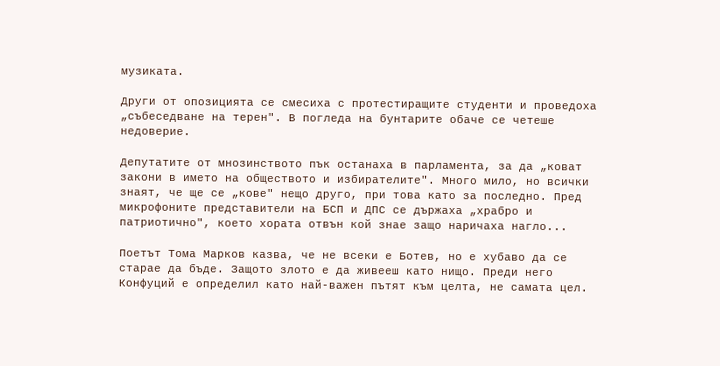музиката.

Други от опозицията се смесиха с протестиращите студенти и проведоха „събеседване на терен". В погледа на бунтарите обаче се четеше недоверие.

Депутатите от мнозинството пък останаха в парламента, за да „коват закони в името на обществото и избирателите". Много мило, но всички знаят, че ще се „кове" нещо друго, при това като за последно. Пред микрофоните представители на БСП и ДПС се държаха „храбро и патриотично", което хората отвън кой знае защо наричаха нагло...

Поетът Тома Марков казва, че не всеки е Ботев, но е хубаво да се старае да бъде. Защото злото е да живееш като нищо. Преди него Конфуций е определил като най-важен пътят към целта, не самата цел.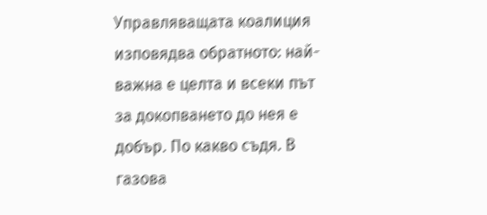Управляващата коалиция изповядва обратното: най-важна е целта и всеки път за докопването до нея е добър. По какво съдя. В газова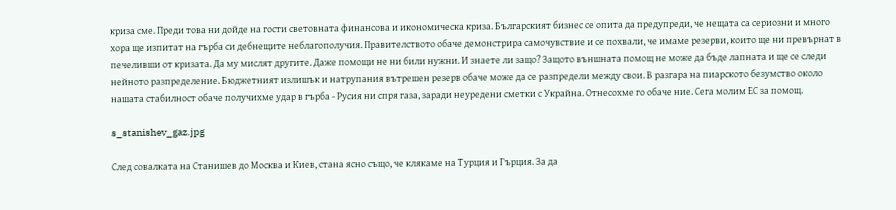криза сме. Преди това ни дойде на гости световната финансова и икономическа криза. Българският бизнес се опита да предупреди, че нещата са сериозни и много хора ще изпитат на гърба си дебнещите неблагополучия. Правителството обаче демонстрира самочувствие и се похвали, че имаме резерви, които ще ни превърнат в печеливши от кризата. Да му мислят другите. Даже помощи не ни били нужни. И знаете ли защо? Защото външната помощ не може да бъде лапната и ще се следи нейното разпределение. Бюджетният излишък и натрупания вътрешен резерв обаче може да се разпредели между свои. В разгара на пиарското безумство около нашата стабилност обаче получихме удар в гърба - Русия ни спря газа, заради неуредени сметки с Украйна. Отнесохме го обаче ние. Сега молим ЕС за помощ.

s_stanishev_gaz.jpg

След совалката на Станишев до Москва и Киев, стана ясно също, че клякаме на Турция и Гърция. За да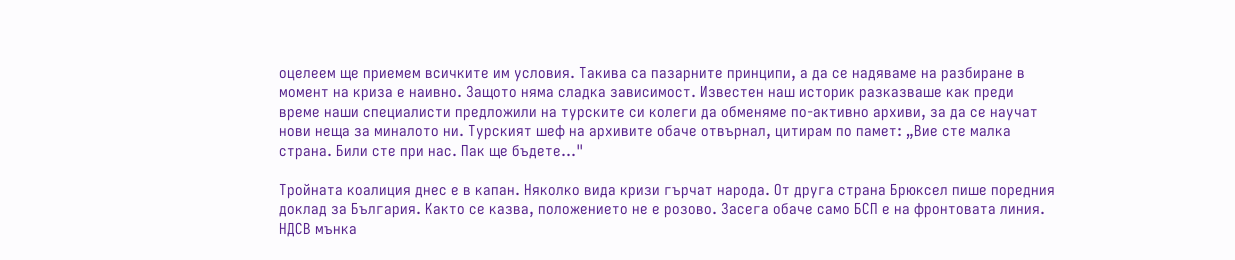оцелеем ще приемем всичките им условия. Такива са пазарните принципи, а да се надяваме на разбиране в момент на криза е наивно. Защото няма сладка зависимост. Известен наш историк разказваше как преди време наши специалисти предложили на турските си колеги да обменяме по-активно архиви, за да се научат нови неща за миналото ни. Турският шеф на архивите обаче отвърнал, цитирам по памет: „Вие сте малка страна. Били сте при нас. Пак ще бъдете..."

Тройната коалиция днес е в капан. Няколко вида кризи гърчат народа. От друга страна Брюксел пише поредния доклад за България. Както се казва, положението не е розово. Засега обаче само БСП е на фронтовата линия. НДСВ мънка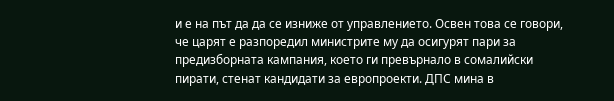и е на път да да се изниже от управлението. Освен това се говори, че царят е разпоредил министрите му да осигурят пари за предизборната кампания, което ги превърнало в сомалийски пирати, стенат кандидати за европроекти. ДПС мина в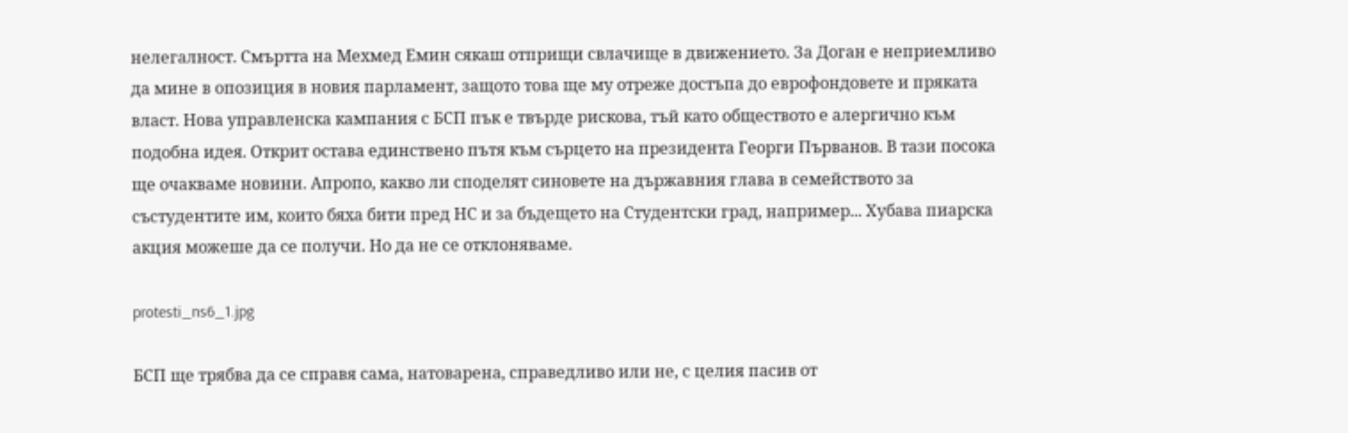нелегалност. Смъртта на Мехмед Емин сякаш отприщи свлачище в движението. За Доган е неприемливо да мине в опозиция в новия парламент, защото това ще му отреже достъпа до еврофондовете и пряката власт. Нова управленска кампания с БСП пък е твърде рискова, тъй като обществото е алергично към подобна идея. Открит остава единствено пътя към сърцето на президента Георги Първанов. В тази посока ще очакваме новини. Апропо, какво ли споделят синовете на държавния глава в семейството за състудентите им, които бяха бити пред НС и за бъдещето на Студентски град, например... Хубава пиарска акция можеше да се получи. Но да не се отклоняваме.

protesti_ns6_1.jpg

БСП ще трябва да се справя сама, натоварена, справедливо или не, с целия пасив от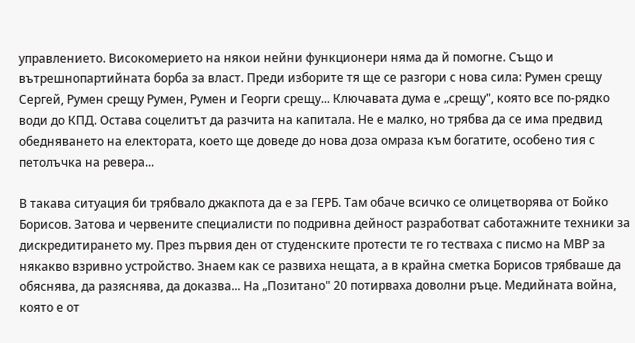управлението. Високомерието на някои нейни функционери няма да й помогне. Също и вътрешнопартийната борба за власт. Преди изборите тя ще се разгори с нова сила: Румен срещу Сергей, Румен срещу Румен, Румен и Георги срещу... Ключавата дума е „срещу", която все по-рядко води до КПД. Остава соцелитът да разчита на капитала. Не е малко, но трябва да се има предвид обедняването на електората, което ще доведе до нова доза омраза към богатите, особено тия с петолъчка на ревера...

В такава ситуация би трябвало джакпота да е за ГЕРБ. Там обаче всичко се олицетворява от Бойко Борисов. Затова и червените специалисти по подривна дейност разработват саботажните техники за дискредитирането му. През първия ден от студенските протести те го тестваха с писмо на МВР за някакво взривно устройство. Знаем как се развиха нещата, а в крайна сметка Борисов трябваше да обяснява, да разяснява, да доказва... На „Позитано" 20 потирваха доволни ръце. Медийната война, която е от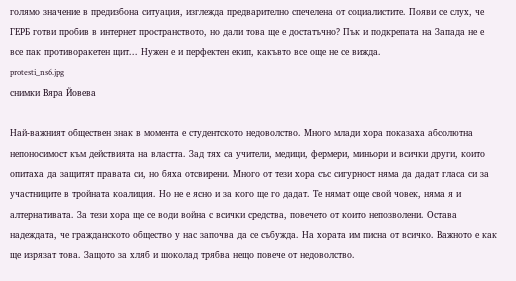голямо значение в предизбона ситуация, изглежда предварително спечелена от социалистите. Появи се слух, че ГЕРБ готви пробив в интернет пространството, но дали това ще е достатъчно? Пък и подкрепата на Запада не е все пак противоракетен щит... Нужен е и перфектен екип, какъвто все още не се вижда.
protesti_ns6.jpg
снимки Вяра Йовева

Най-важният обществен знак в момента е студентското недоволство. Много млади хора показаха абсолютна непоносимост към действията на властта. Зад тях са учители, медици, фермери, миньори и всички други, които опитаха да защитят правата си, но бяха отсвирени. Много от тези хора със сигурност няма да дадат гласа си за участниците в тройната коалиция. Но не е ясно и за кого ще го дадат. Те нямат още свой човек, няма я и алтернативата. За тези хора ще се води война с всички средства, повечето от които непозволени. Остава надеждата, че гражданското общество у нас започва да се събужда. На хората им писна от всичко. Важното е как ще изрязат това. Защото за хляб и шоколад трябва нещо повече от недоволство.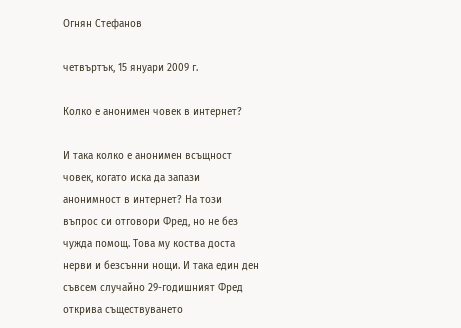Огнян Стефанов

четвъртък, 15 януари 2009 г.

Колко е анонимен човек в интернет?

И така колко е анонимен всъщност човек, когато иска да запази анонимност в интернет? На този въпрос си отговори Фред, но не без чужда помощ. Това му коства доста нерви и безсънни нощи. И така един ден съвсем случайно 29-годишният Фред открива съществуването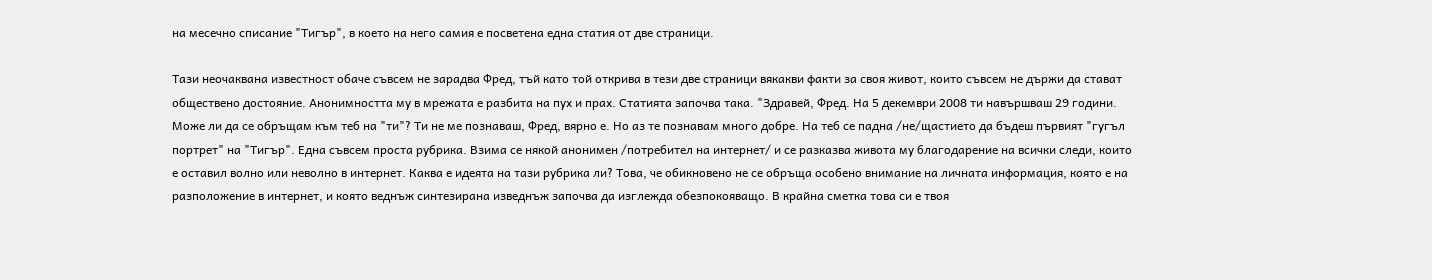на месечно списание "Тигър", в което на него самия е посветена една статия от две страници.

Тази неочаквана известност обаче съвсем не зарадва Фред, тъй като той открива в тези две страници вякакви факти за своя живот, които съвсем не държи да стават обществено достояние. Анонимността му в мрежата е разбита на пух и прах. Статията започва така. "Здравей, Фред. На 5 декември 2008 ти навършваш 29 години. Може ли да се обръщам към теб на "ти"? Ти не ме познаваш, Фред, вярно е. Но аз те познавам много добре. На теб се падна /не/щастието да бъдеш първият "гугъл портрет" на "Тигър". Една съвсем проста рубрика. Взима се някой анонимен /потребител на интернет/ и се разказва живота му благодарение на всички следи, които е оставил волно или неволно в интернет. Каква е идеята на тази рубрика ли? Това, че обикновено не се обръща особено внимание на личната информация, която е на разположение в интернет, и която веднъж синтезирана изведнъж започва да изглежда обезпокояващо. В крайна сметка това си е твоя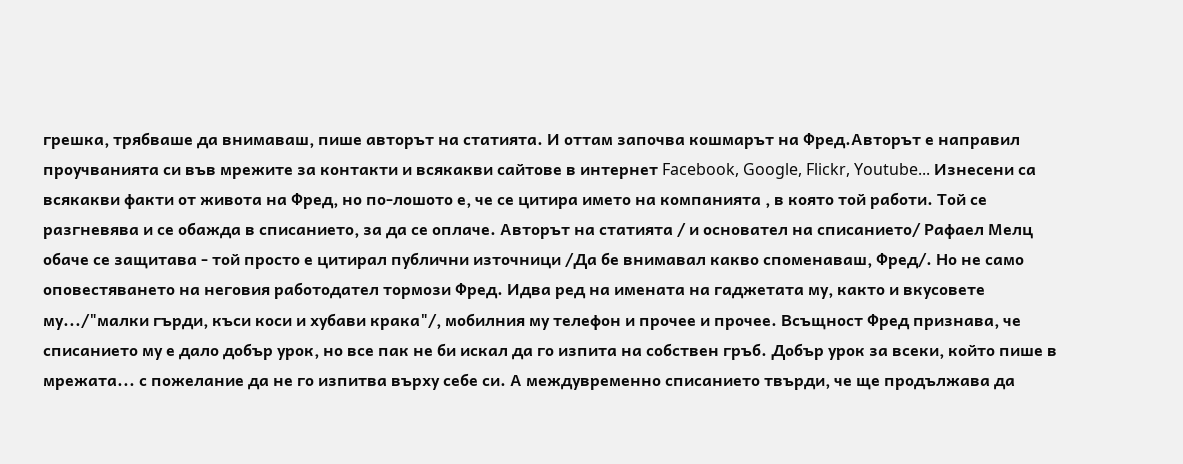грешка, трябваше да внимаваш, пише авторът на статията. И оттам започва кошмарът на Фред.Авторът е направил проучванията си във мрежите за контакти и всякакви сайтове в интернет Facebook, Google, Flickr, Youtube... Изнесени са всякакви факти от живота на Фред, но по-лошото е, че се цитира името на компанията , в която той работи. Той се разгневява и се обажда в списанието, за да се оплаче. Авторът на статията / и основател на списанието/ Рафаел Мелц обаче се защитава - той просто е цитирал публични източници /Да бе внимавал какво споменаваш, Фред/. Но не само оповестяването на неговия работодател тормози Фред. Идва ред на имената на гаджетата му, както и вкусовете му.../"малки гърди, къси коси и хубави крака"/, мобилния му телефон и прочее и прочее. Всъщност Фред признава, че списанието му е дало добър урок, но все пак не би искал да го изпита на собствен гръб. Добър урок за всеки, който пише в мрежата... с пожелание да не го изпитва върху себе си. А междувременно списанието твърди, че ще продължава да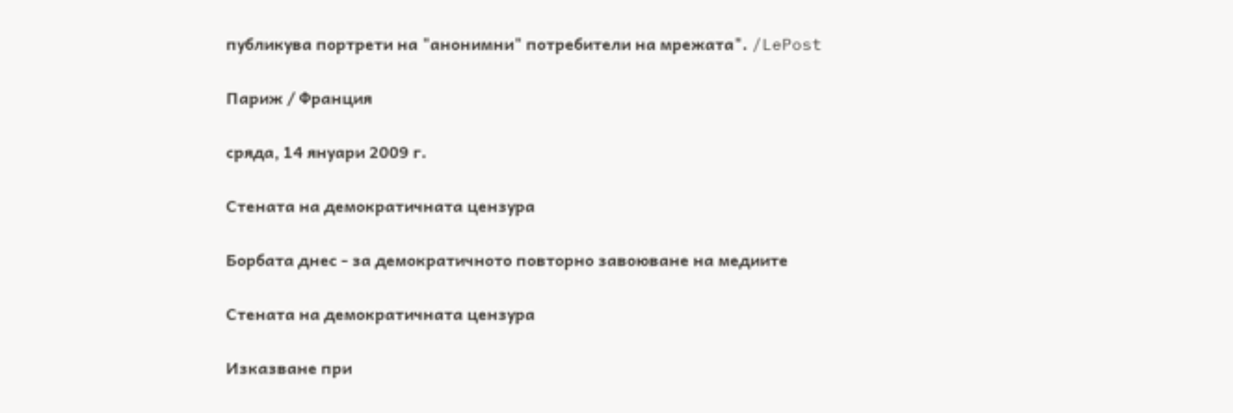публикува портрети на "анонимни" потребители на мрежата". /LePost

Париж / Франция

сряда, 14 януари 2009 г.

Стената на демократичната цензура

Борбата днес - за демократичното повторно завоюване на медиите

Стената на демократичната цензура

Изказване при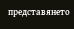представянето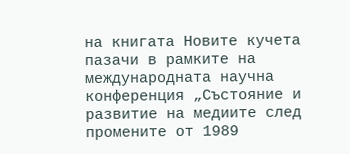на книгата Новите кучета пазачи в рамките на международната научна конференция „Състояние и развитие на медиите след промените от 1989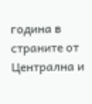година в страните от Централна и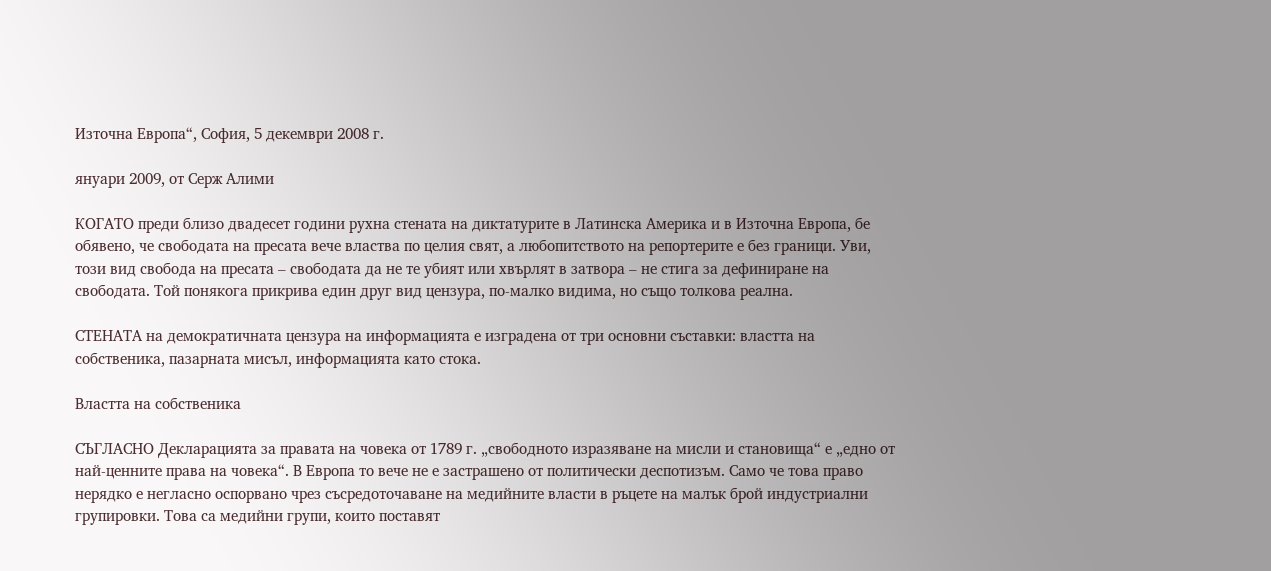Източна Европа“, София, 5 декември 2008 г.

януари 2009, от Серж Алими

КОГАТО преди близо двадесет години рухна стената на диктатурите в Латинска Америка и в Източна Европа, бе обявено, че свободата на пресата вече властва по целия свят, а любопитството на репортерите е без граници. Уви, този вид свобода на пресата – свободата да не те убият или хвърлят в затвора – не стига за дефиниране на свободата. Той понякога прикрива един друг вид цензура, по-малко видима, но също толкова реална.

СТЕНАТА на демократичната цензура на информацията е изградена от три основни съставки: властта на собственика, пазарната мисъл, информацията като стока.

Властта на собственика

СЪГЛАСНО Декларацията за правата на човека от 1789 г. „свободното изразяване на мисли и становища“ е „едно от най-ценните права на човека“. В Европа то вече не е застрашено от политически деспотизъм. Само че това право нерядко е негласно оспорвано чрез съсредоточаване на медийните власти в ръцете на малък брой индустриални групировки. Това са медийни групи, които поставят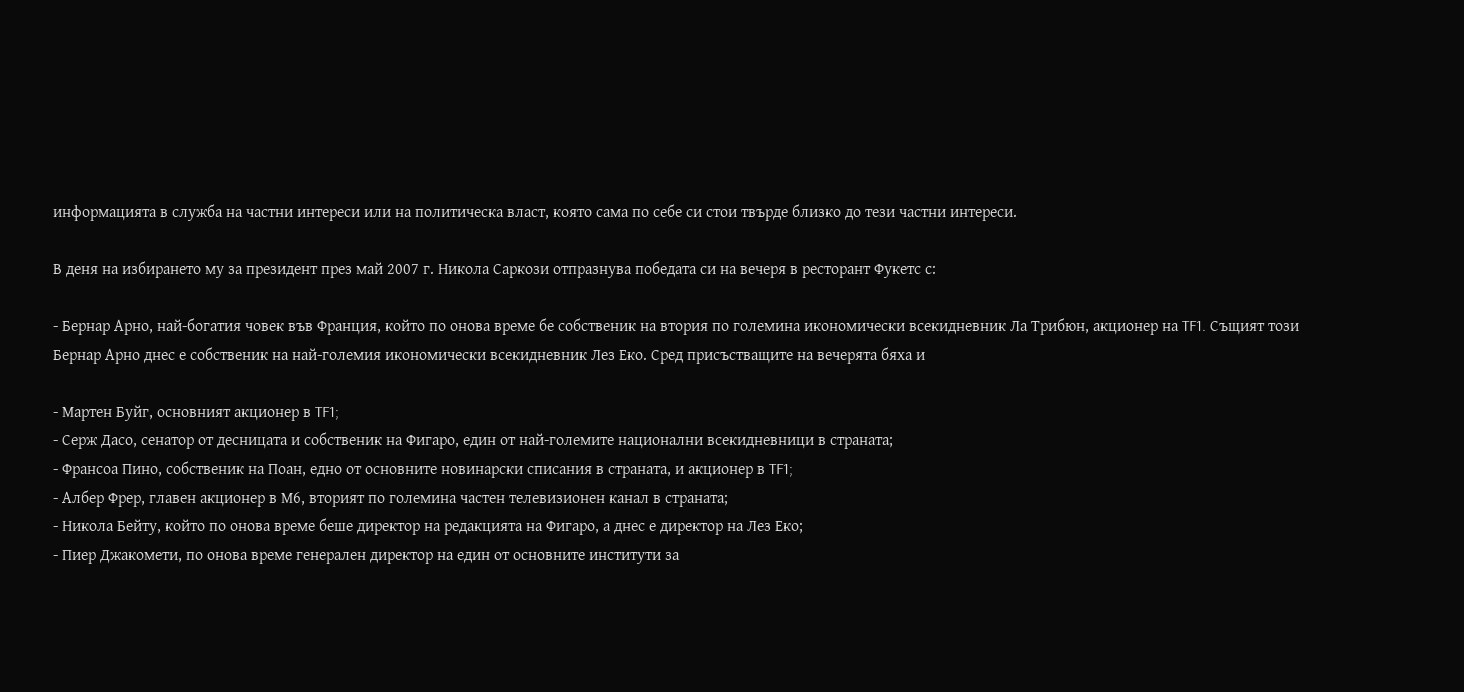информацията в служба на частни интереси или на политическа власт, която сама по себе си стои твърде близко до тези частни интереси.

В деня на избирането му за президент през май 2007 г. Никола Саркози отпразнува победата си на вечеря в ресторант Фукетс с:

- Бернар Арно, най-богатия човек във Франция, който по онова време бе собственик на втория по големина икономически всекидневник Ла Трибюн, акционер на TF1. Същият този Бернар Арно днес е собственик на най-големия икономически всекидневник Лез Еко. Сред присъстващите на вечерята бяха и

- Мартен Буйг, основният акционер в TF1;
- Серж Дасо, сенатор от десницата и собственик на Фигаро, един от най-големите национални всекидневници в страната;
- Франсоа Пино, собственик на Поан, едно от основните новинарски списания в страната, и акционер в TF1;
- Албер Фрер, главен акционер в М6, вторият по големина частен телевизионен канал в страната;
- Никола Бейту, който по онова време беше директор на редакцията на Фигаро, а днес е директор на Лез Еко;
- Пиер Джакомети, по онова време генерален директор на един от основните институти за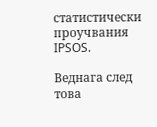статистически проучвания IPSOS.

Веднага след това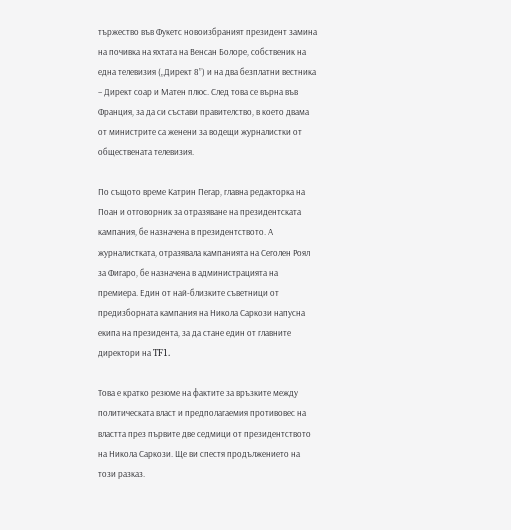тържество във Фукетс новоизбраният президент замина на почивка на яхтата на Венсан Болоре, собственик на една телевизия („Директ 8”) и на два безплатни вестника – Директ соар и Матен плюс. След това се върна във Франция, за да си състави правителство, в което двама от министрите са женени за водещи журналистки от обществената телевизия.

По същото време Катрин Пегар, главна редакторка на Поан и отговорник за отразяване на президентската кампания, бе назначена в президентството. А журналистката, отразявала кампанията на Сеголен Роял за Фигаро, бе назначена в администрацията на премиера. Един от най-близките съветници от предизборната кампания на Никола Саркози напусна екипа на президента, за да стане един от главните директори на TF1.

Това е кратко резюме на фактите за връзките между политическата власт и предполагаемия противовес на властта през първите две седмици от президентството на Никола Саркози. Ще ви спестя продължението на този разказ.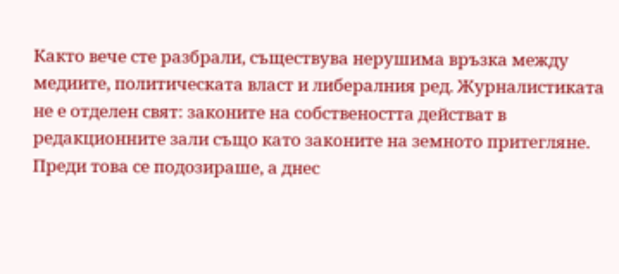Както вече сте разбрали, съществува нерушима връзка между медиите, политическата власт и либералния ред. Журналистиката не е отделен свят: законите на собствеността действат в редакционните зали също като законите на земното притегляне. Преди това се подозираше, а днес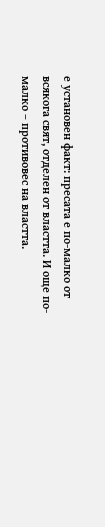е установен факт: пресата е по-малко от всякога свят, отделен от властта. И още по-малко – противовес на властта.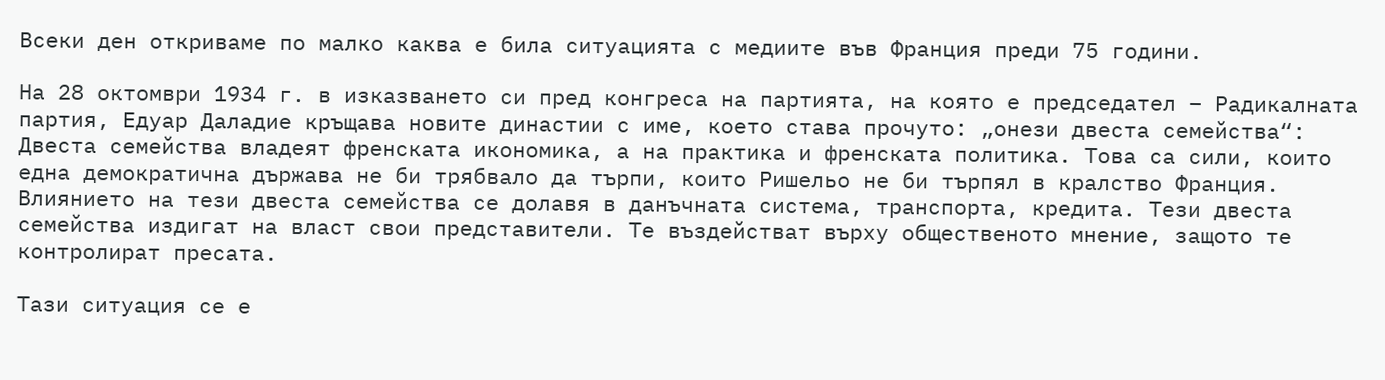Всеки ден откриваме по малко каква е била ситуацията с медиите във Франция преди 75 години.

На 28 октомври 1934 г. в изказването си пред конгреса на партията, на която е председател – Радикалната партия, Едуар Даладие кръщава новите династии с име, което става прочуто: „онези двеста семейства“: Двеста семейства владеят френската икономика, а на практика и френската политика. Това са сили, които една демократична държава не би трябвало да търпи, които Ришельо не би търпял в кралство Франция. Влиянието на тези двеста семейства се долавя в данъчната система, транспорта, кредита. Тези двеста семейства издигат на власт свои представители. Те въздействат върху общественото мнение, защото те контролират пресата.

Тази ситуация се е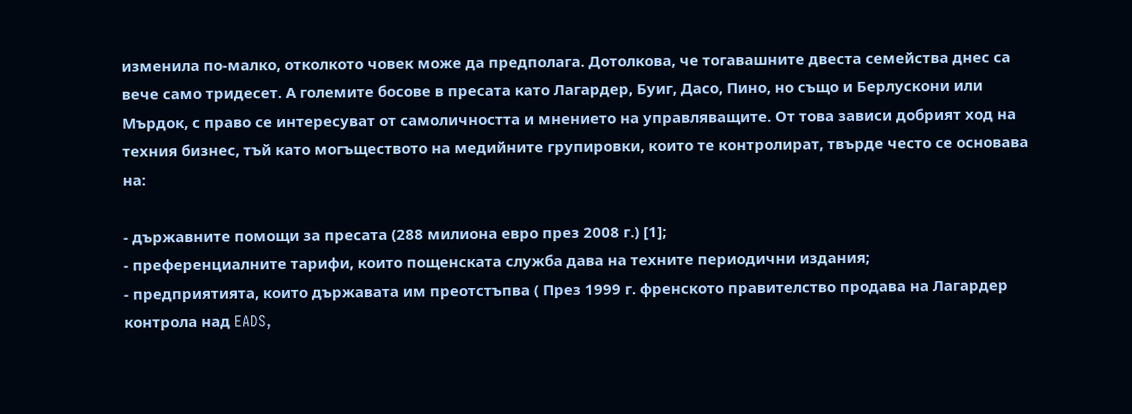изменила по-малко, отколкото човек може да предполага. Дотолкова, че тогавашните двеста семейства днес са вече само тридесет. А големите босове в пресата като Лагардер, Буиг, Дасо, Пино, но също и Берлускони или Мърдок, с право се интересуват от самоличността и мнението на управляващите. От това зависи добрият ход на техния бизнес, тъй като могъществото на медийните групировки, които те контролират, твърде често се основава на:

- държавните помощи за пресата (288 милиона евро през 2008 г.) [1];
- преференциалните тарифи, които пощенската служба дава на техните периодични издания;
- предприятията, които държавата им преотстъпва ( През 1999 г. френското правителство продава на Лагардер контрола над EADS,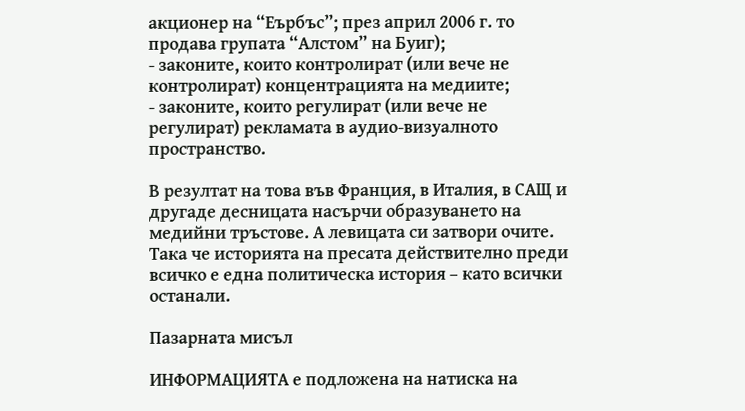акционер на “Еърбъс”; през април 2006 г. то продава групата “Алстом” на Буиг);
- законите, които контролират (или вече не контролират) концентрацията на медиите;
- законите, които регулират (или вече не регулират) рекламата в аудио-визуалното пространство.

В резултат на това във Франция, в Италия, в САЩ и другаде десницата насърчи образуването на медийни тръстове. А левицата си затвори очите. Така че историята на пресата действително преди всичко е една политическа история – като всички останали.

Пазарната мисъл

ИНФОРМАЦИЯТА е подложена на натиска на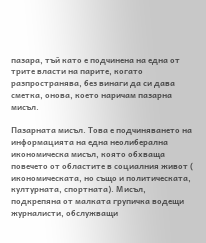пазара, тъй като е подчинена на една от трите власти на парите, когато разпространява, без винаги да си дава сметка, онова, което наричам пазарна мисъл.

Пазарната мисъл. Това е подчиняването на информацията на една неолиберална икономическа мисъл, която обхваща повечето от областите в социалния живот ( икономическата, но също и политическата, културната, спортната). Мисъл, подкрепяна от малката групичка водещи журналисти, обслужващи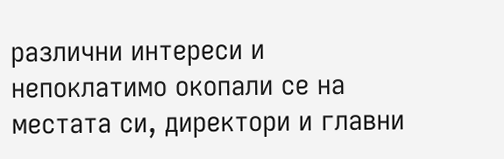различни интереси и непоклатимо окопали се на местата си, директори и главни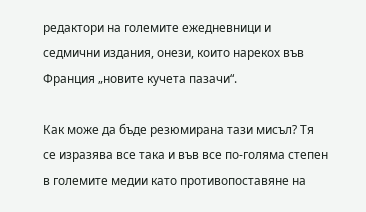редактори на големите ежедневници и седмични издания, онези, които нарекох във Франция „новите кучета пазачи“.

Как може да бъде резюмирана тази мисъл? Тя се изразява все така и във все по-голяма степен в големите медии като противопоставяне на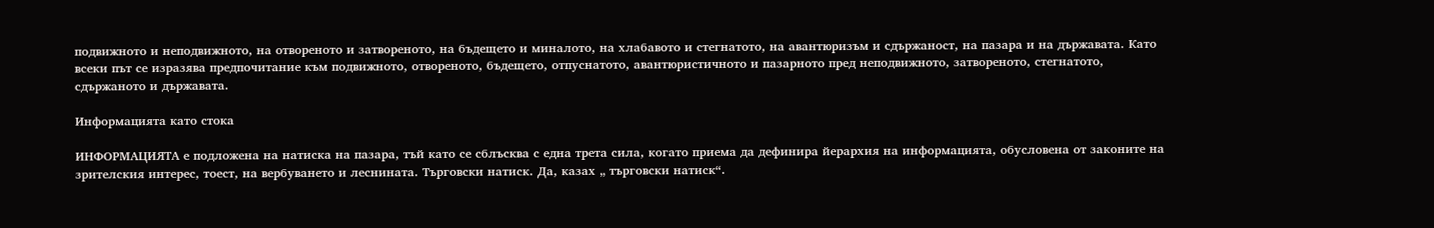подвижното и неподвижното, на отвореното и затвореното, на бъдещето и миналото, на хлабавото и стегнатото, на авантюризъм и сдържаност, на пазара и на държавата. Като всеки път се изразява предпочитание към подвижното, отвореното, бъдещето, отпуснатото, авантюристичното и пазарното пред неподвижното, затвореното, стегнатото, сдържаното и държавата.

Информацията като стока

ИНФОРМАЦИЯТА е подложена на натиска на пазара, тъй като се сблъсква с една трета сила, когато приема да дефинира йерархия на информацията, обусловена от законите на зрителския интерес, тоест, на вербуването и леснината. Търговски натиск. Да, казах „ търговски натиск“.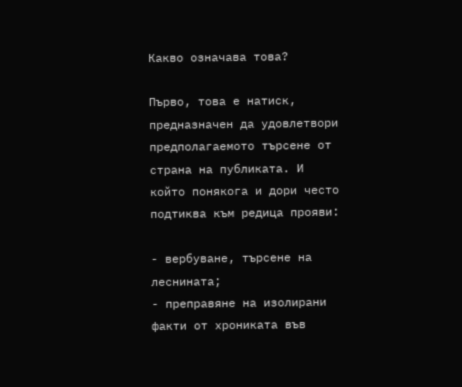Какво означава това?

Първо, това е натиск, предназначен да удовлетвори предполагаемото търсене от страна на публиката. И който понякога и дори често подтиква към редица прояви:

- вербуване, търсене на леснината;
- преправяне на изолирани факти от хрониката във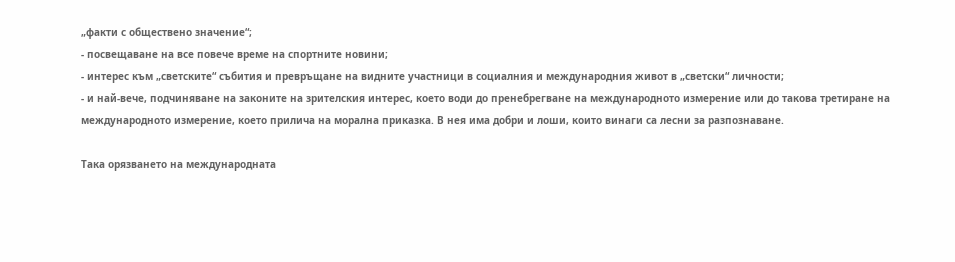„факти с обществено значение“;
- посвещаване на все повече време на спортните новини;
- интерес към „светските“ събития и превръщане на видните участници в социалния и международния живот в „светски“ личности;
- и най-вече, подчиняване на законите на зрителския интерес, което води до пренебрегване на международното измерение или до такова третиране на международното измерение, което прилича на морална приказка. В нея има добри и лоши, които винаги са лесни за разпознаване.

Така орязването на международната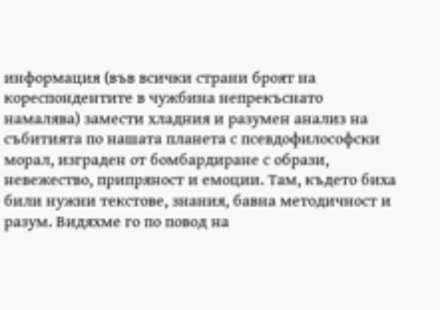информация (във всички страни броят на кореспондентите в чужбина непрекъснато намалява) замести хладния и разумен анализ на събитията по нашата планета с псевдофилософски морал, изграден от бомбардиране с образи, невежество, припряност и емоции. Там, където биха били нужни текстове, знания, бавна методичност и разум. Видяхме го по повод на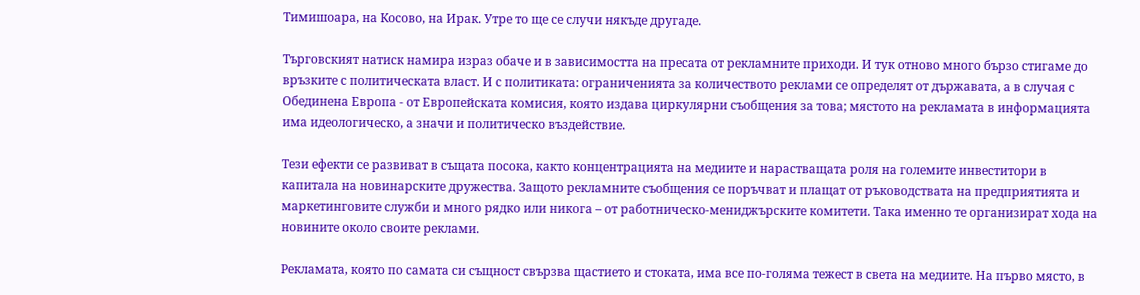Тимишоара, на Косово, на Ирак. Утре то ще се случи някъде другаде.

Търговският натиск намира израз обаче и в зависимостта на пресата от рекламните приходи. И тук отново много бързо стигаме до връзките с политическата власт. И с политиката: ограниченията за количеството реклами се определят от държавата, а в случая с Обединена Европа - от Европейската комисия, която издава циркулярни съобщения за това; мястото на рекламата в информацията има идеологическо, а значи и политическо въздействие.

Тези ефекти се развиват в същата посока, както концентрацията на медиите и нарастващата роля на големите инвеститори в капитала на новинарските дружества. Защото рекламните съобщения се поръчват и плащат от ръководствата на предприятията и маркетинговите служби и много рядко или никога – от работническо-мениджърските комитети. Така именно те организират хода на новините около своите реклами.

Рекламата, която по самата си същност свързва щастието и стоката, има все по-голяма тежест в света на медиите. На първо място, в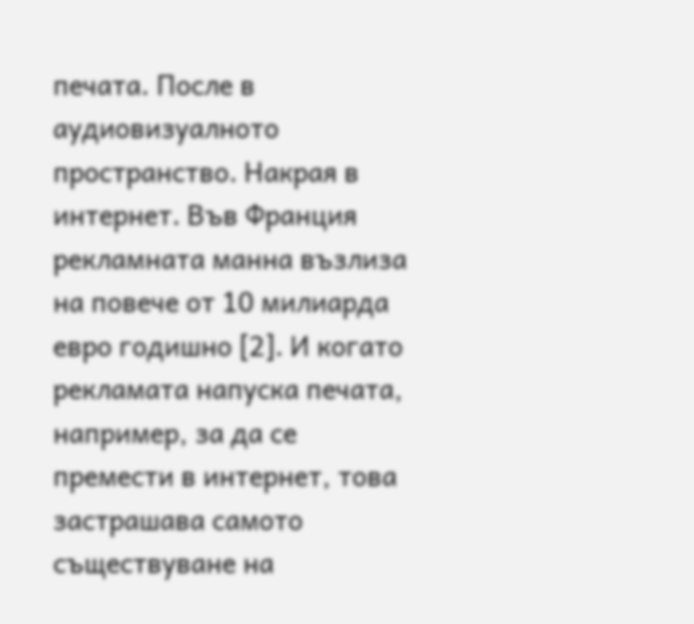печата. После в аудиовизуалното пространство. Накрая в интернет. Във Франция рекламната манна възлиза на повече от 10 милиарда евро годишно [2]. И когато рекламата напуска печата, например, за да се премести в интернет, това застрашава самото съществуване на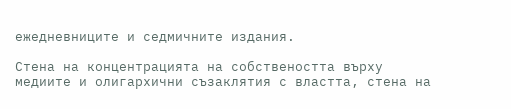ежедневниците и седмичните издания.

Стена на концентрацията на собствеността върху медиите и олигархични съзаклятия с властта, стена на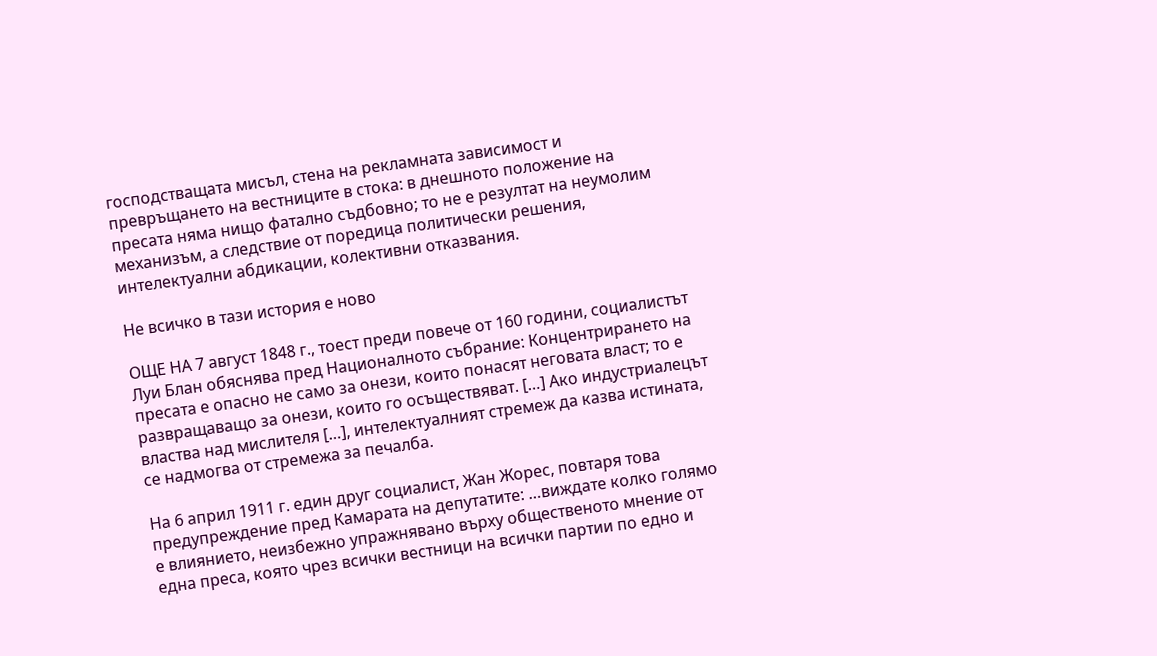господстващата мисъл, стена на рекламната зависимост и превръщането на вестниците в стока: в днешното положение на пресата няма нищо фатално съдбовно; то не е резултат на неумолим механизъм, а следствие от поредица политически решения, интелектуални абдикации, колективни отказвания.

Не всичко в тази история е ново

ОЩЕ НА 7 август 1848 г., тоест преди повече от 160 години, социалистът Луи Блан обяснява пред Националното събрание: Концентрирането на пресата е опасно не само за онези, които понасят неговата власт; то е развращаващо за онези, които го осъществяват. […] Ако индустриалецът властва над мислителя […], интелектуалният стремеж да казва истината, се надмогва от стремежа за печалба.

На 6 април 1911 г. един друг социалист, Жан Жорес, повтаря това предупреждение пред Камарата на депутатите: …виждате колко голямо е влиянието, неизбежно упражнявано върху общественото мнение от една преса, която чрез всички вестници на всички партии по едно и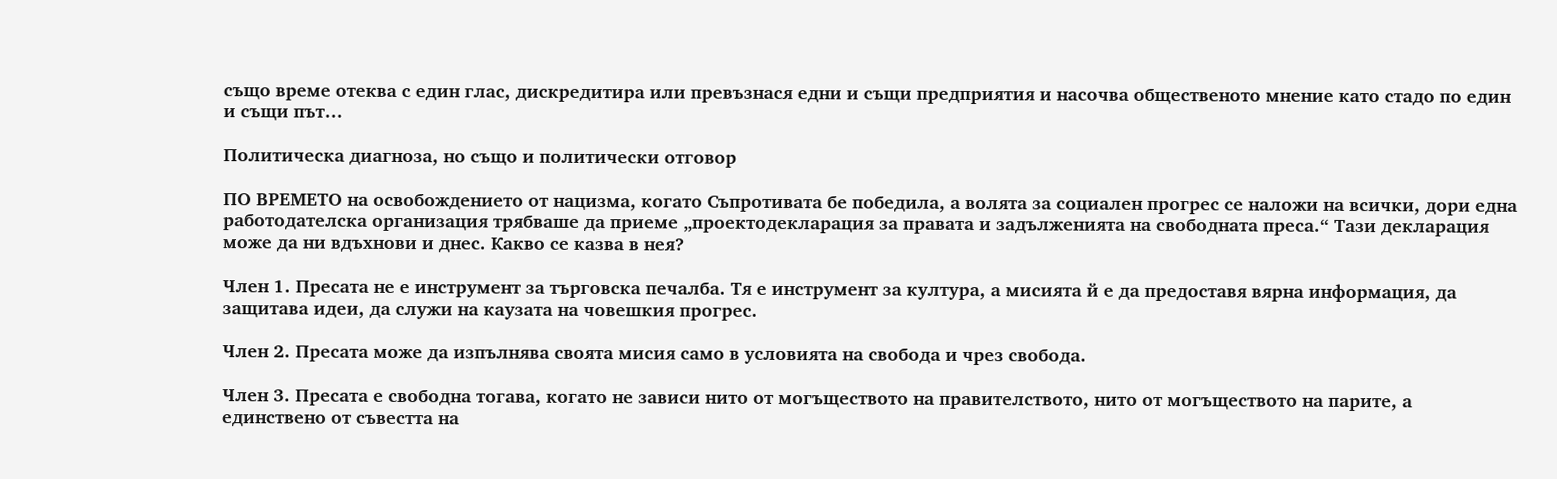също време отеква с един глас, дискредитира или превъзнася едни и същи предприятия и насочва общественото мнение като стадо по един и същи път…

Политическа диагноза, но също и политически отговор

ПО ВРЕМЕТО на освобождението от нацизма, когато Съпротивата бе победила, а волята за социален прогрес се наложи на всички, дори една работодателска организация трябваше да приеме „проектодекларация за правата и задълженията на свободната преса.“ Тази декларация може да ни вдъхнови и днес. Какво се казва в нея?

Член 1. Пресата не е инструмент за търговска печалба. Тя е инструмент за култура, а мисията й е да предоставя вярна информация, да защитава идеи, да служи на каузата на човешкия прогрес.

Член 2. Пресата може да изпълнява своята мисия само в условията на свобода и чрез свобода.

Член 3. Пресата е свободна тогава, когато не зависи нито от могъществото на правителството, нито от могъществото на парите, а единствено от съвестта на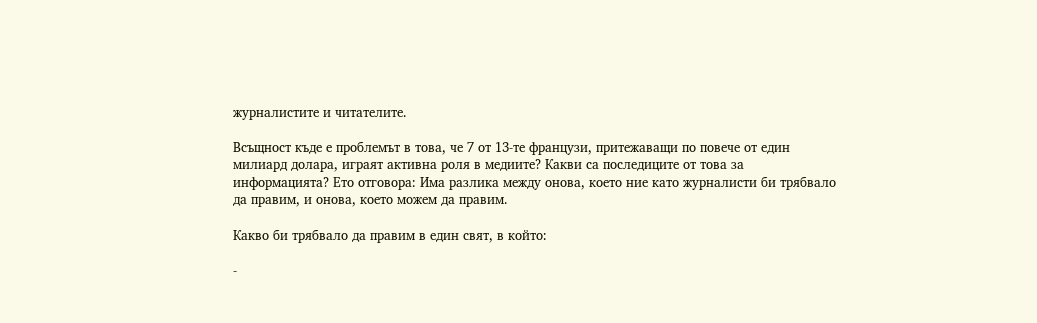журналистите и читателите.

Всъщност къде е проблемът в това, че 7 от 13-те французи, притежаващи по повече от един милиард долара, играят активна роля в медиите? Какви са последиците от това за информацията? Ето отговора: Има разлика между онова, което ние като журналисти би трябвало да правим, и онова, което можем да правим.

Какво би трябвало да правим в един свят, в който:

-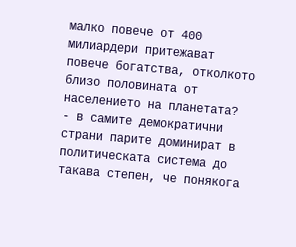малко повече от 400 милиардери притежават повече богатства, отколкото близо половината от населението на планетата?
- в самите демократични страни парите доминират в политическата система до такава степен, че понякога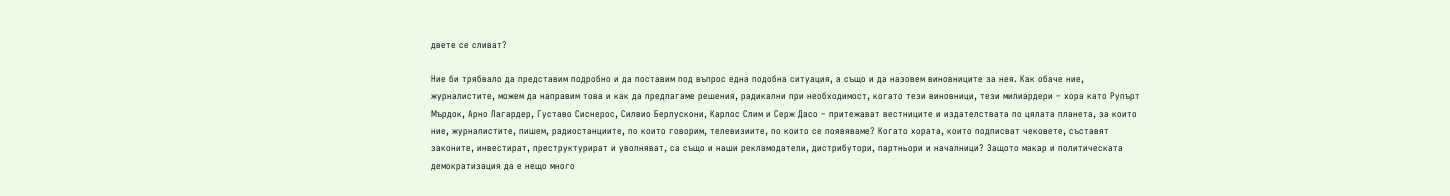двете се сливат?

Ние би трябвало да представим подробно и да поставим под въпрос една подобна ситуация, а също и да назовем виновниците за нея. Как обаче ние, журналистите, можем да направим това и как да предлагаме решения, радикални при необходимост, когато тези виновници, тези милиардери – хора като Рупърт Мърдок, Арно Лагардер, Густаво Сиснерос, Силвио Берлускони, Карлос Слим и Серж Дасо – притежават вестниците и издателствата по цялата планета, за които ние, журналистите, пишем, радиостанциите, по които говорим, телевизиите, по които се появяваме? Когато хората, които подписват чековете, съставят законите, инвестират, преструктурират и уволняват, са също и наши рекламодатели, дистрибутори, партньори и началници? Защото макар и политическата демократизация да е нещо много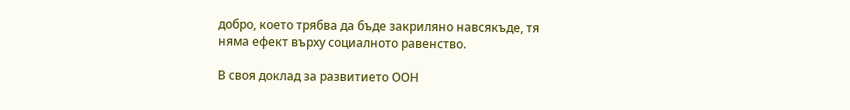добро, което трябва да бъде закриляно навсякъде, тя няма ефект върху социалното равенство.

В своя доклад за развитието ООН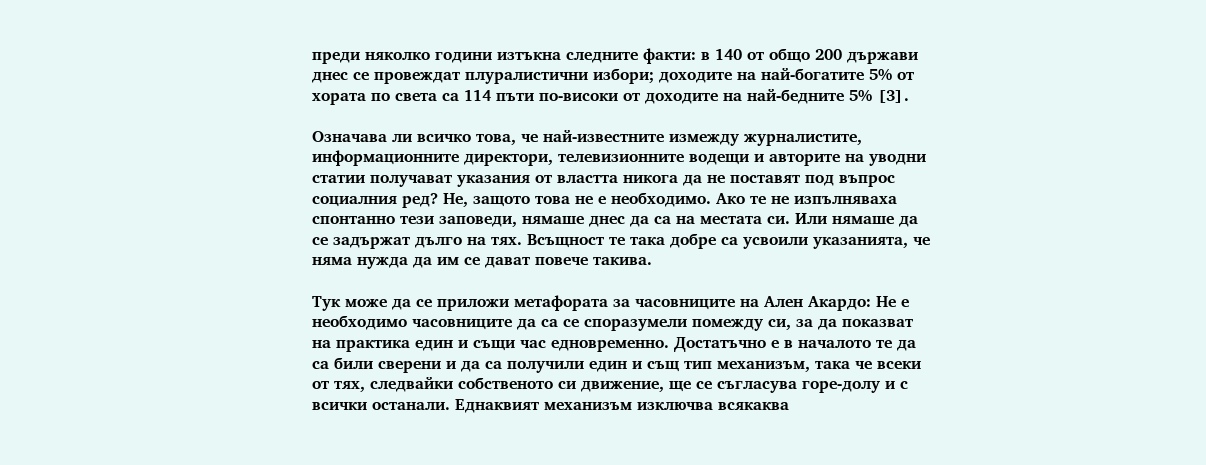преди няколко години изтъкна следните факти: в 140 от общо 200 държави днес се провеждат плуралистични избори; доходите на най-богатите 5% от хората по света са 114 пъти по-високи от доходите на най-бедните 5% [3].

Означава ли всичко това, че най-известните измежду журналистите, информационните директори, телевизионните водещи и авторите на уводни статии получават указания от властта никога да не поставят под въпрос социалния ред? Не, защото това не е необходимо. Ако те не изпълняваха спонтанно тези заповеди, нямаше днес да са на местата си. Или нямаше да се задържат дълго на тях. Всъщност те така добре са усвоили указанията, че няма нужда да им се дават повече такива.

Тук може да се приложи метафората за часовниците на Ален Акардо: Не е необходимо часовниците да са се споразумели помежду си, за да показват на практика един и същи час едновременно. Достатъчно е в началото те да са били сверени и да са получили един и същ тип механизъм, така че всеки от тях, следвайки собственото си движение, ще се съгласува горе-долу и с всички останали. Еднаквият механизъм изключва всякаква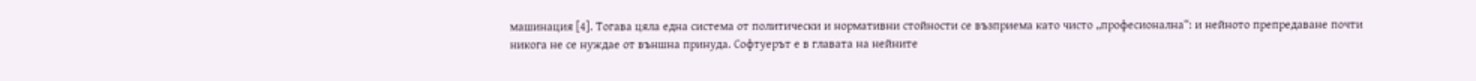машинация [4]. Тогава цяла една система от политически и нормативни стойности се възприема като чисто „професионална“: и нейното препредаване почти никога не се нуждае от външна принуда. Софтуерът е в главата на нейните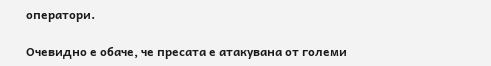оператори.

Очевидно е обаче, че пресата е атакувана от големи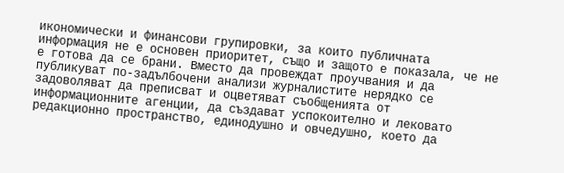икономически и финансови групировки, за които публичната информация не е основен приоритет, също и защото е показала, че не е готова да се брани. Вместо да провеждат проучвания и да публикуват по-задълбочени анализи журналистите нерядко се задоволяват да преписват и оцветяват съобщенията от информационните агенции, да създават успокоително и лековато редакционно пространство, единодушно и овчедушно, което да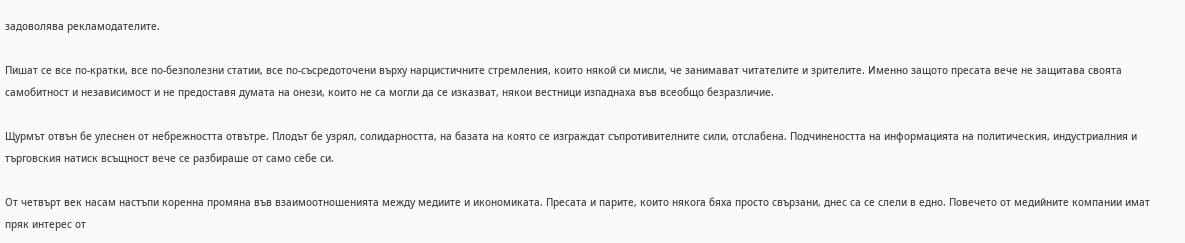задоволява рекламодателите.

Пишат се все по-кратки, все по-безполезни статии, все по-съсредоточени върху нарцистичните стремления, които някой си мисли, че занимават читателите и зрителите. Именно защото пресата вече не защитава своята самобитност и независимост и не предоставя думата на онези, които не са могли да се изказват, някои вестници изпаднаха във всеобщо безразличие.

Щурмът отвън бе улеснен от небрежността отвътре. Плодът бе узрял, солидарността, на базата на която се изграждат съпротивителните сили, отслабена. Подчинеността на информацията на политическия, индустриалния и търговския натиск всъщност вече се разбираше от само себе си.

От четвърт век насам настъпи коренна промяна във взаимоотношенията между медиите и икономиката. Пресата и парите, които някога бяха просто свързани, днес са се слели в едно. Повечето от медийните компании имат пряк интерес от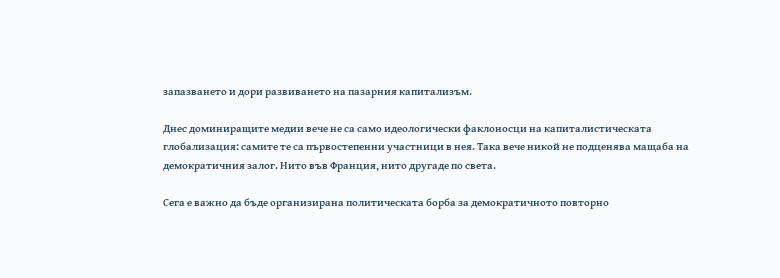запазването и дори развиването на пазарния капитализъм.

Днес доминиращите медии вече не са само идеологически факлоносци на капиталистическата глобализация: самите те са първостепенни участници в нея. Така вече никой не подценява мащаба на демократичния залог. Нито във Франция, нито другаде по света.

Сега е важно да бъде организирана политическата борба за демократичното повторно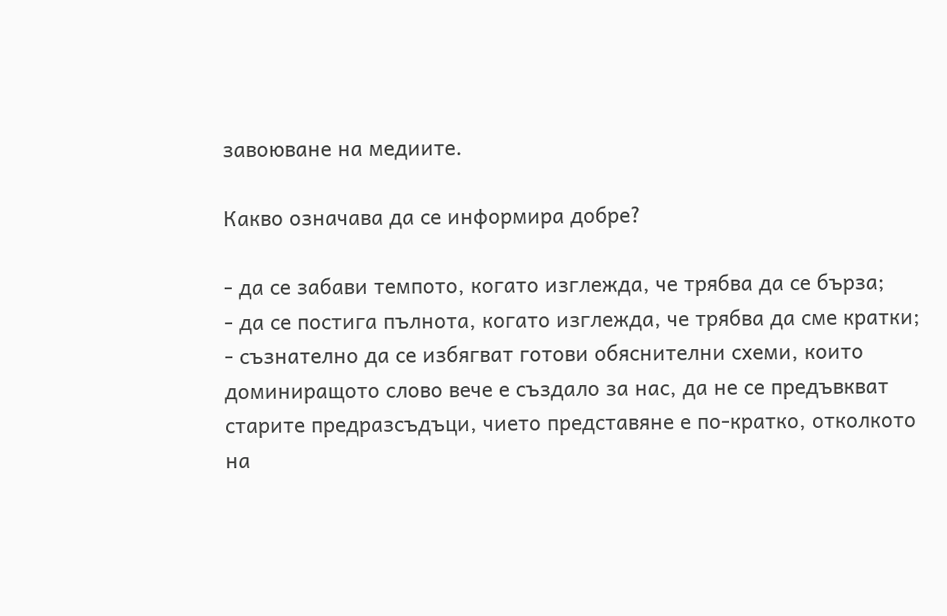завоюване на медиите.

Какво означава да се информира добре?

- да се забави темпото, когато изглежда, че трябва да се бърза;
- да се постига пълнота, когато изглежда, че трябва да сме кратки;
- съзнателно да се избягват готови обяснителни схеми, които доминиращото слово вече е създало за нас, да не се предъвкват старите предразсъдъци, чието представяне е по-кратко, отколкото на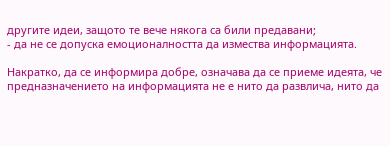другите идеи, защото те вече някога са били предавани;
- да не се допуска емоционалността да измества информацията.

Накратко, да се информира добре, означава да се приеме идеята, че предназначението на информацията не е нито да развлича, нито да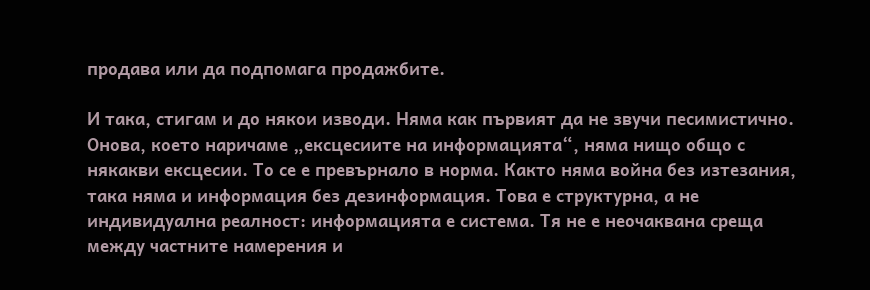продава или да подпомага продажбите.

И така, стигам и до някои изводи. Няма как първият да не звучи песимистично. Онова, което наричаме „ексцесиите на информацията“, няма нищо общо с някакви ексцесии. То се е превърнало в норма. Както няма война без изтезания, така няма и информация без дезинформация. Това е структурна, а не индивидуална реалност: информацията е система. Тя не е неочаквана среща между частните намерения и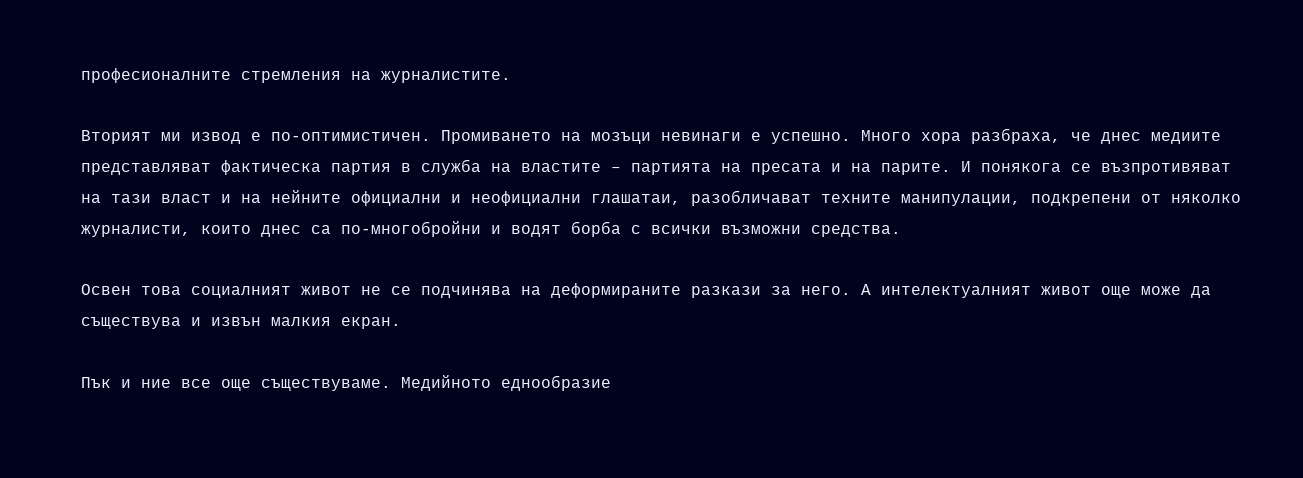професионалните стремления на журналистите.

Вторият ми извод е по-оптимистичен. Промиването на мозъци невинаги е успешно. Много хора разбраха, че днес медиите представляват фактическа партия в служба на властите – партията на пресата и на парите. И понякога се възпротивяват на тази власт и на нейните официални и неофициални глашатаи, разобличават техните манипулации, подкрепени от няколко журналисти, които днес са по-многобройни и водят борба с всички възможни средства.

Освен това социалният живот не се подчинява на деформираните разкази за него. А интелектуалният живот още може да съществува и извън малкия екран.

Пък и ние все още съществуваме. Медийното еднообразие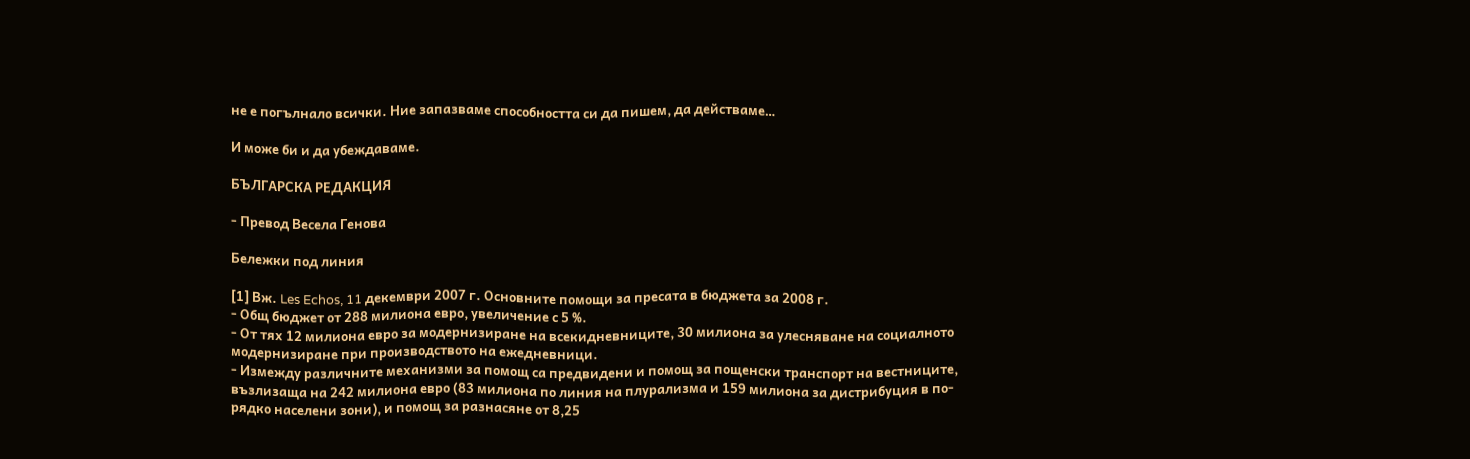не е погълнало всички. Ние запазваме способността си да пишем, да действаме…

И може би и да убеждаваме.

БЪЛГАРСКА РЕДАКЦИЯ

- Превод Весела Генова

Бележки под линия

[1] Вж. Les Echos, 11 декември 2007 г. Основните помощи за пресата в бюджета за 2008 г.
- Общ бюджет от 288 милиона евро, увеличение с 5 %.
- От тях 12 милиона евро за модернизиране на всекидневниците, 30 милиона за улесняване на социалното модернизиране при производството на ежедневници.
- Измежду различните механизми за помощ са предвидени и помощ за пощенски транспорт на вестниците, възлизаща на 242 милиона евро (83 милиона по линия на плурализма и 159 милиона за дистрибуция в по-рядко населени зони), и помощ за разнасяне от 8,25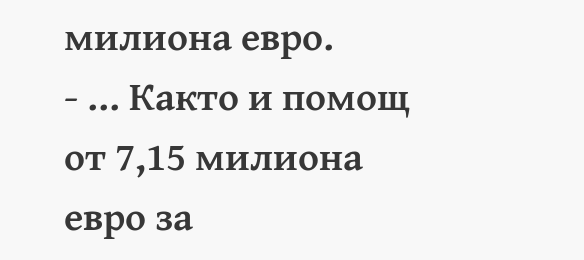милиона евро.
- … Както и помощ от 7,15 милиона евро за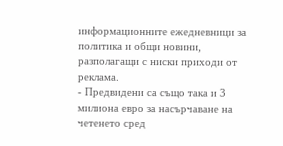информационните ежедневници за политика и общи новини, разполагащи с ниски приходи от реклама.
- Предвидени са също така и 3 милиона евро за насърчаване на четенето сред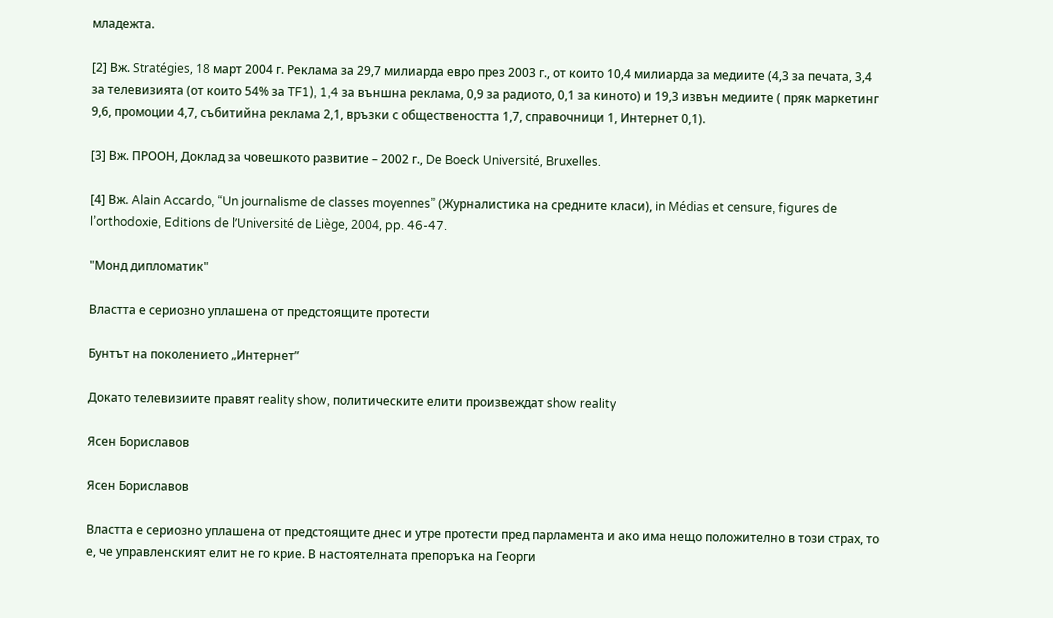младежта.

[2] Вж. Stratégies, 18 март 2004 г. Реклама за 29,7 милиарда евро през 2003 г., от които 10,4 милиарда за медиите (4,3 за печата, 3,4 за телевизията (от които 54% за TF1), 1,4 за външна реклама, 0,9 за радиото, 0,1 за киното) и 19,3 извън медиите ( пряк маркетинг 9,6, промоции 4,7, събитийна реклама 2,1, връзки с обществеността 1,7, справочници 1, Интернет 0,1).

[3] Вж. ПРООН, Доклад за човешкото развитие – 2002 г., De Boeck Université, Bruxelles.

[4] Вж. Alain Accardo, “Un journalisme de classes moyennes” (Журналистика на средните класи), in Médias et censure, figures de l’orthodoxie, Editions de l’Université de Liège, 2004, pp. 46-47.

"Монд дипломатик"

Властта е сериозно уплашена от предстоящите протести

Бунтът на поколението „Интернет”

Докато телевизиите правят reality show, политическите елити произвеждат show reality

Ясен Бориславов

Ясен Бориславов

Властта е сериозно уплашена от предстоящите днес и утре протести пред парламента и ако има нещо положително в този страх, то е, че управленският елит не го крие. В настоятелната препоръка на Георги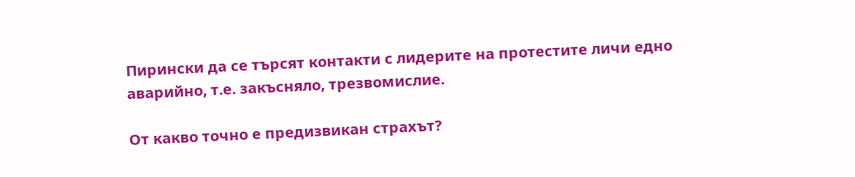Пирински да се търсят контакти с лидерите на протестите личи едно аварийно, т.е. закъсняло, трезвомислие.

От какво точно е предизвикан страхът?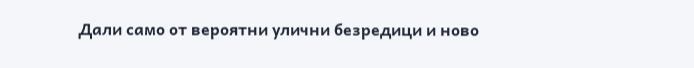Дали само от вероятни улични безредици и ново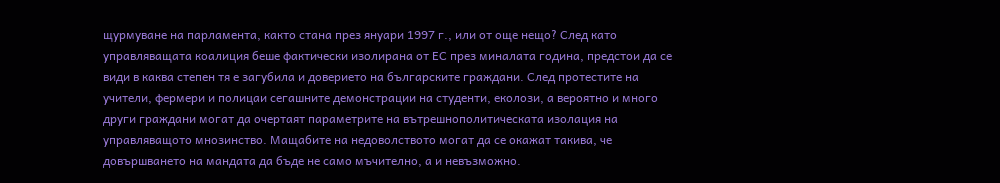щурмуване на парламента, както стана през януари 1997 г., или от още нещо? След като управляващата коалиция беше фактически изолирана от ЕС през миналата година, предстои да се види в каква степен тя е загубила и доверието на българските граждани. След протестите на учители, фермери и полицаи сегашните демонстрации на студенти, еколози, а вероятно и много други граждани могат да очертаят параметрите на вътрешнополитическата изолация на управляващото мнозинство. Мащабите на недоволството могат да се окажат такива, че довършването на мандата да бъде не само мъчително, а и невъзможно.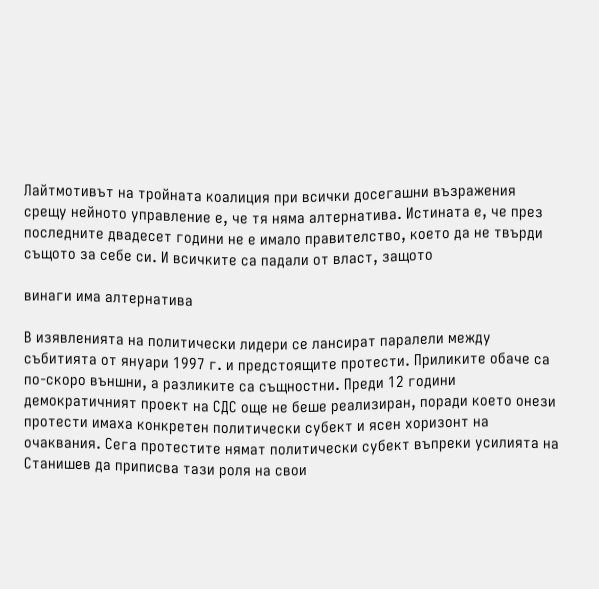Лайтмотивът на тройната коалиция при всички досегашни възражения срещу нейното управление е, че тя няма алтернатива. Истината е, че през последните двадесет години не е имало правителство, което да не твърди същото за себе си. И всичките са падали от власт, защото

винаги има алтернатива

В изявленията на политически лидери се лансират паралели между събитията от януари 1997 г. и предстоящите протести. Приликите обаче са по-скоро външни, а разликите са същностни. Преди 12 години демократичният проект на СДС още не беше реализиран, поради което онези протести имаха конкретен политически субект и ясен хоризонт на очаквания. Сега протестите нямат политически субект въпреки усилията на Станишев да приписва тази роля на свои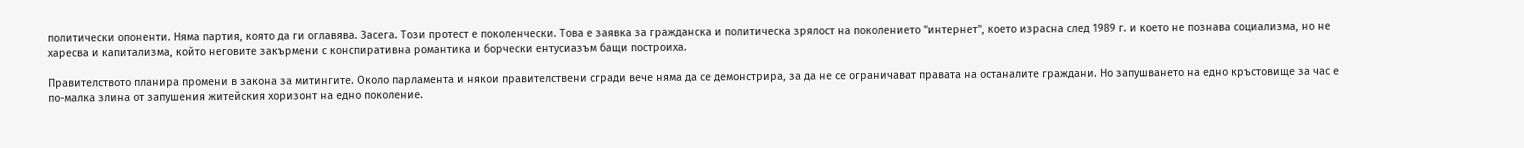политически опоненти. Няма партия, която да ги оглавява. Засега. Този протест е поколенчески. Това е заявка за гражданска и политическа зрялост на поколението "интернет", което израсна след 1989 г. и което не познава социализма, но не харесва и капитализма, който неговите закърмени с конспиративна романтика и борчески ентусиазъм бащи построиха.

Правителството планира промени в закона за митингите. Около парламента и някои правителствени сгради вече няма да се демонстрира, за да не се ограничават правата на останалите граждани. Но запушването на едно кръстовище за час е по-малка злина от запушения житейския хоризонт на едно поколение.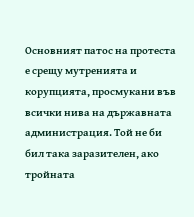Основният патос на протеста е срещу мутренията и корупцията, просмукани във всички нива на държавната администрация. Той не би бил така заразителен, ако тройната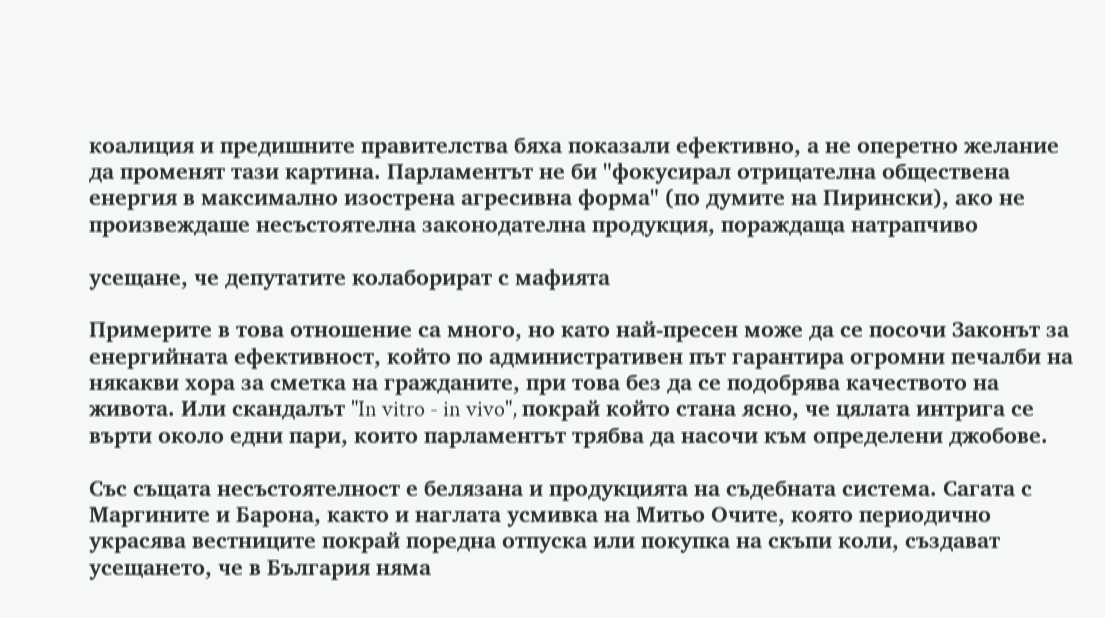коалиция и предишните правителства бяха показали ефективно, а не оперетно желание да променят тази картина. Парламентът не би "фокусирал отрицателна обществена енергия в максимално изострена агресивна форма" (по думите на Пирински), ако не произвеждаше несъстоятелна законодателна продукция, пораждаща натрапчиво

усещане, че депутатите колаборират с мафията

Примерите в това отношение са много, но като най-пресен може да се посочи Законът за енергийната ефективност, който по административен път гарантира огромни печалби на някакви хора за сметка на гражданите, при това без да се подобрява качеството на живота. Или скандалът "In vitro - in vivo", покрай който стана ясно, че цялата интрига се върти около едни пари, които парламентът трябва да насочи към определени джобове.

Със същата несъстоятелност е белязана и продукцията на съдебната система. Сагата с Маргините и Барона, както и наглата усмивка на Митьо Очите, която периодично украсява вестниците покрай поредна отпуска или покупка на скъпи коли, създават усещането, че в България няма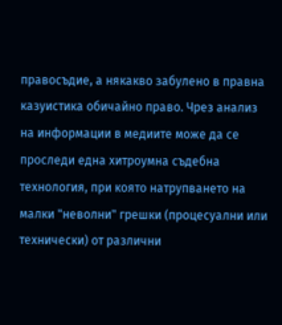правосъдие, а някакво забулено в правна казуистика обичайно право. Чрез анализ на информации в медиите може да се проследи една хитроумна съдебна технология, при която натрупването на малки "неволни" грешки (процесуални или технически) от различни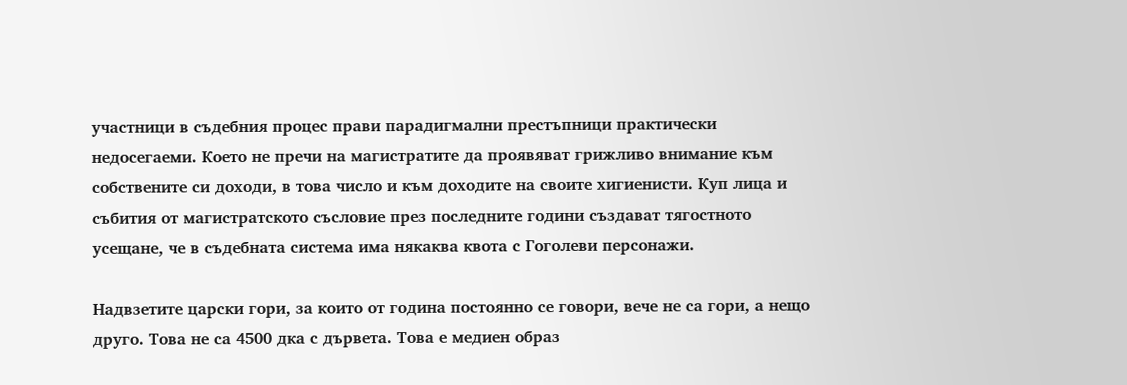участници в съдебния процес прави парадигмални престъпници практически недосегаеми. Което не пречи на магистратите да проявяват грижливо внимание към собствените си доходи, в това число и към доходите на своите хигиенисти. Куп лица и събития от магистратското съсловие през последните години създават тягостното усещане, че в съдебната система има някаква квота с Гоголеви персонажи.

Надвзетите царски гори, за които от година постоянно се говори, вече не са гори, а нещо друго. Това не са 4500 дка с дървета. Това е медиен образ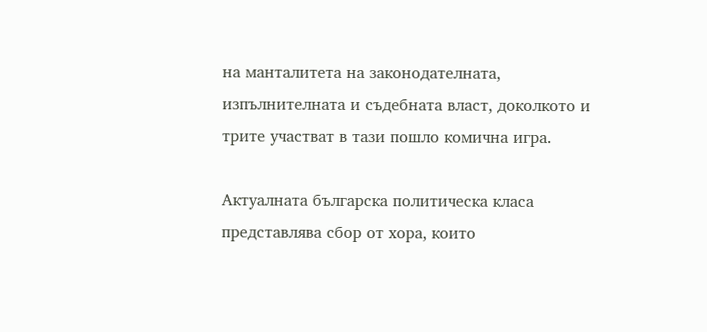на манталитета на законодателната, изпълнителната и съдебната власт, доколкото и трите участват в тази пошло комична игра.

Актуалната българска политическа класа представлява сбор от хора, които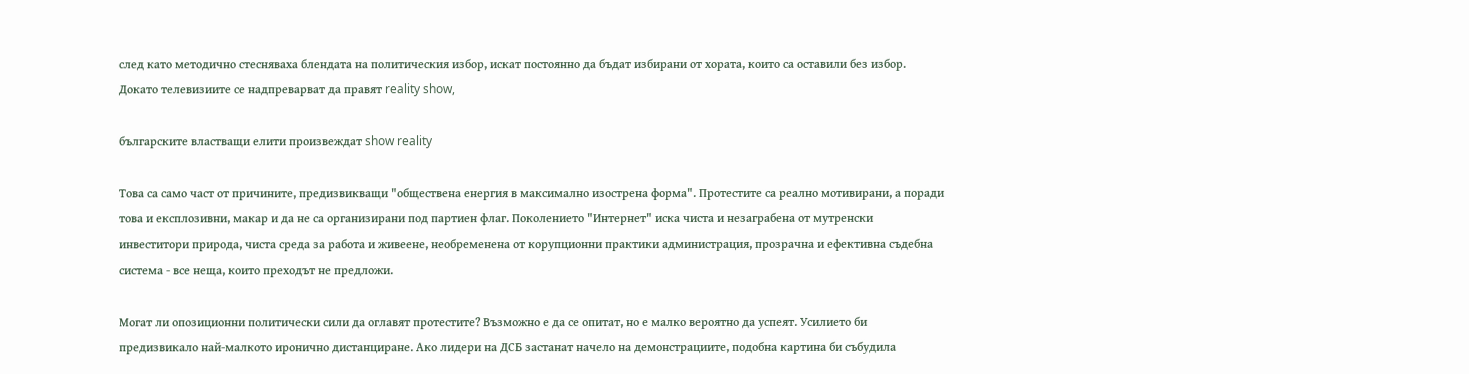след като методично стесняваха блендата на политическия избор, искат постоянно да бъдат избирани от хората, които са оставили без избор. Докато телевизиите се надпреварват да правят reality show,

българските властващи елити произвеждат show reality

Това са само част от причините, предизвикващи "обществена енергия в максимално изострена форма". Протестите са реално мотивирани, а поради това и експлозивни, макар и да не са организирани под партиен флаг. Поколението "Интернет" иска чиста и незаграбена от мутренски инвеститори природа, чиста среда за работа и живеене, необременена от корупционни практики администрация, прозрачна и ефективна съдебна система - все неща, които преходът не предложи.

Могат ли опозиционни политически сили да оглавят протестите? Възможно е да се опитат, но е малко вероятно да успеят. Усилието би предизвикало най-малкото иронично дистанциране. Ако лидери на ДСБ застанат начело на демонстрациите, подобна картина би събудила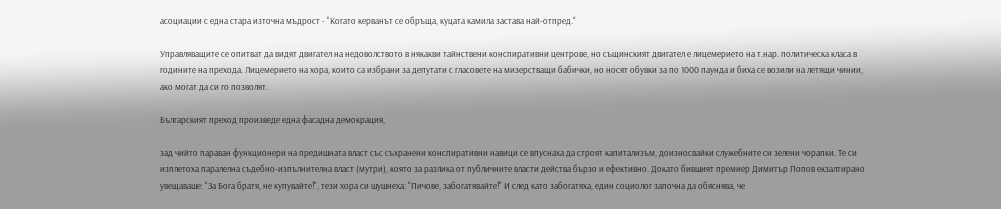асоциации с една стара източна мъдрост - "Когато керванът се обръща, куцата камила застава най-отпред."

Управляващите се опитват да видят двигател на недоволството в някакви тайнствени конспиративни центрове, но същинският двигател е лицемерието на т.нар. политическа класа в годините на прехода. Лицемерието на хора, които са избрани за депутати с гласовете на мизерстващи бабички, но носят обувки за по 1000 паунда и биха се возили на летящи чинии, ако могат да си го позволят.

Българският преход произведе една фасадна демокрация,

зад чийто параван функционери на предишната власт със съхранени конспиративни навици се впуснаха да строят капитализъм, доизносвайки служебните си зелени чорапки. Те си изплетоха паралелна съдебно-изпълнителна власт (мутри), която за разлика от публичните власти действа бързо и ефективно. Докато бившият премиер Димитър Попов екзалтирано увещаваше: "За Бога братя, не купувайте!", тези хора си шушнеха: "Пичове, забогатявайте!" И след като забогатяха, един социолог започна да обяснява, че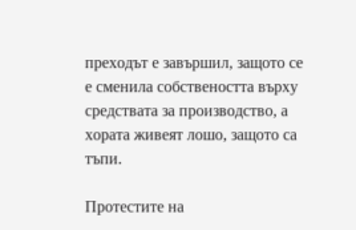преходът е завършил, защото се е сменила собствеността върху средствата за производство, а хората живеят лошо, защото са тъпи.

Протестите на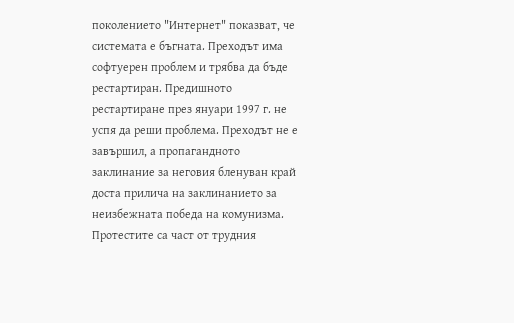поколението "Интернет" показват, че системата е бъгната. Преходът има софтуерен проблем и трябва да бъде рестартиран. Предишното рестартиране през януари 1997 г. не успя да реши проблема. Преходът не е завършил, а пропагандното заклинание за неговия бленуван край доста прилича на заклинанието за неизбежната победа на комунизма. Протестите са част от трудния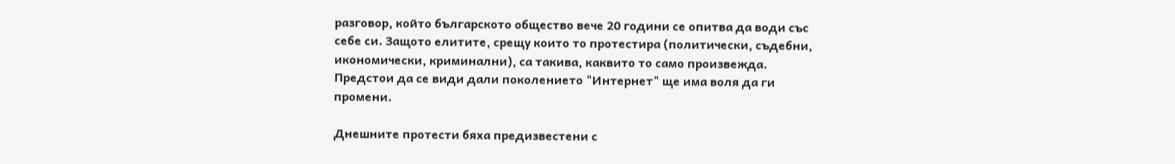разговор, който българското общество вече 20 години се опитва да води със себе си. Защото елитите, срещу които то протестира (политически, съдебни, икономически, криминални), са такива, каквито то само произвежда. Предстои да се види дали поколението "Интернет" ще има воля да ги промени.

Днешните протести бяха предизвестени с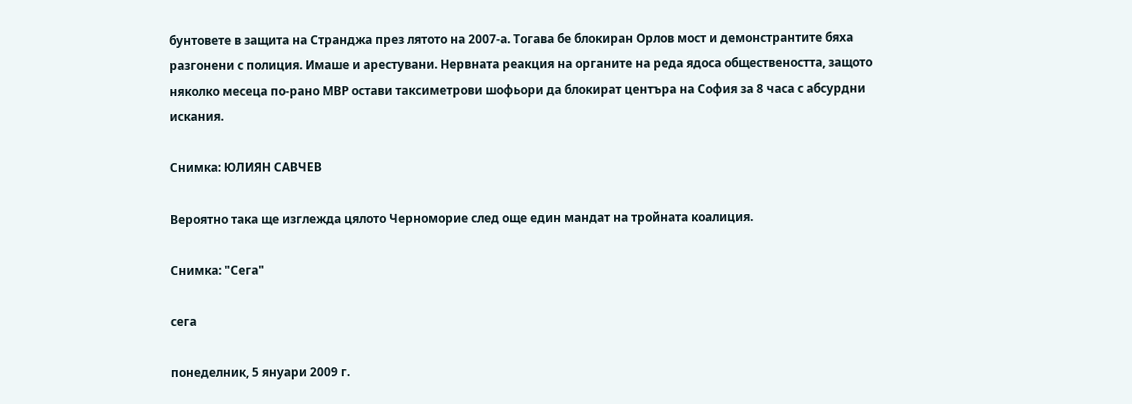бунтовете в защита на Странджа през лятото на 2007-а. Тогава бе блокиран Орлов мост и демонстрантите бяха разгонени с полиция. Имаше и арестувани. Нервната реакция на органите на реда ядоса обществеността, защото няколко месеца по-рано МВР остави таксиметрови шофьори да блокират центъра на София за 8 часа с абсурдни искания.

Снимка: ЮЛИЯН САВЧЕВ

Вероятно така ще изглежда цялото Черноморие след още един мандат на тройната коалиция.

Снимка: "Сега"

сега

понеделник, 5 януари 2009 г.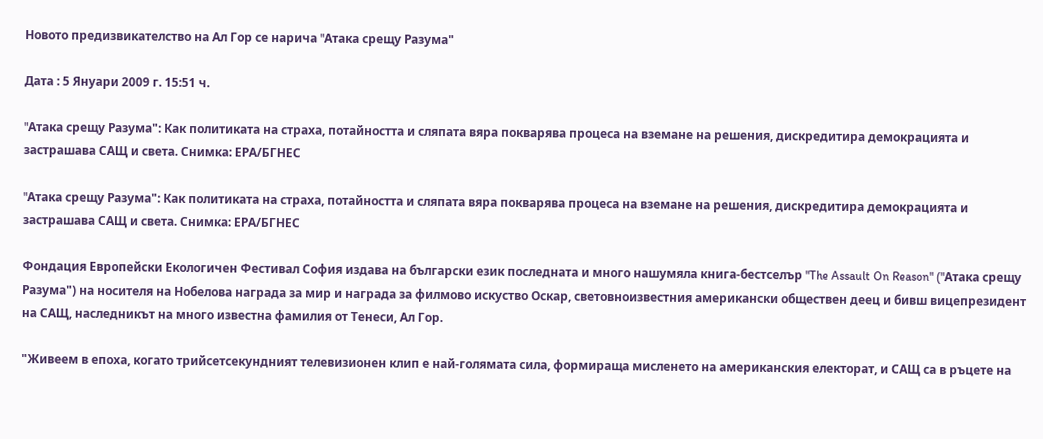Новото предизвикателство на Ал Гор се нарича "Aтака срещу Разума"

Дата : 5 Януари 2009 г. 15:51 ч.

"Aтака срещу Разума": Как политиката на страха, потайността и сляпата вяра покварява процеса на вземане на решения, дискредитира демокрацията и застрашава САЩ и света. Снимка: ЕРА/БГНЕС

"Aтака срещу Разума": Как политиката на страха, потайността и сляпата вяра покварява процеса на вземане на решения, дискредитира демокрацията и застрашава САЩ и света. Снимка: ЕРА/БГНЕС

Фондация Европейски Екологичен Фестивал София издава на български език последната и много нашумяла книга-бестселър "The Assault On Reason" ("Aтака срещу Разума") на носителя на Нобелова награда за мир и награда за филмово искуство Оскар, световноизвестния американски обществен деец и бивш вицепрезидент на САЩ, наследникът на много известна фамилия от Тенеси, Ал Гор.

"Живеем в епоха, когато трийсетсекундният телевизионен клип е най-голямата сила, формираща мисленето на американския електорат, и САЩ са в ръцете на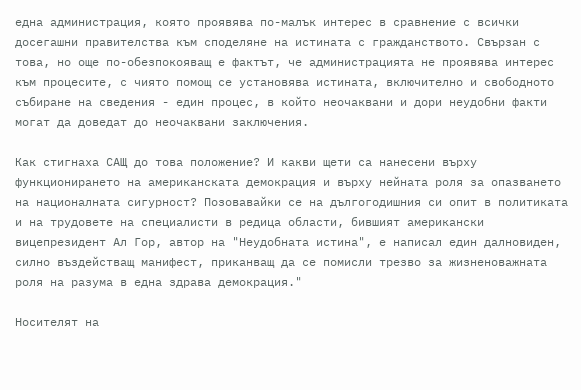една администрация, която проявява по-малък интерес в сравнение с всички досегашни правителства към споделяне на истината с гражданството. Свързан с това, но още по-обезпокояващ е фактът, че администрацията не проявява интерес към процесите, с чиято помощ се установява истината, включително и свободното събиране на сведения - един процес, в който неочаквани и дори неудобни факти могат да доведат до неочаквани заключения.

Как стигнаха САЩ до това положение? И какви щети са нанесени върху функционирането на американската демокрация и върху нейната роля за опазването на националната сигурност? Позовавайки се на дългогодишния си опит в политиката и на трудовете на специалисти в редица области, бившият американски вицепрезидент Ал Гор, автор на "Неудобната истина", е написал един далновиден, силно въздействащ манифест, приканващ да се помисли трезво за жизненоважната роля на разума в една здрава демокрация."

Носителят на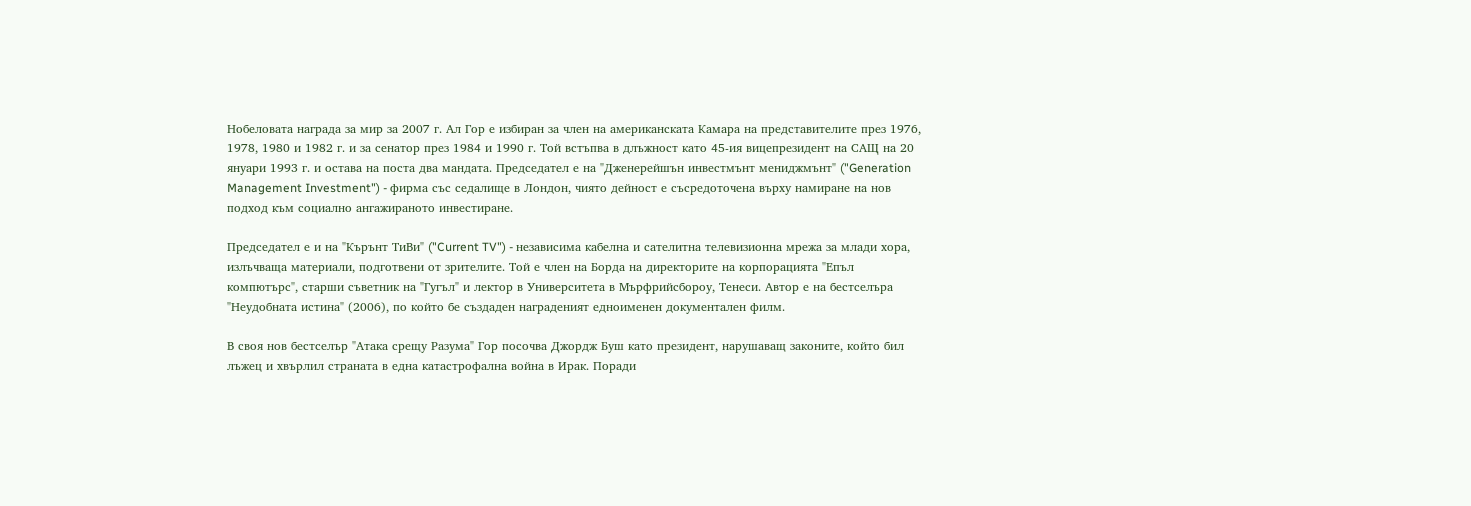Нобеловата награда за мир за 2007 г. Ал Гор е избиран за член на американската Камара на представителите през 1976, 1978, 1980 и 1982 г. и за сенатор през 1984 и 1990 г. Той встъпва в длъжност като 45-ия вицепрезидент на САЩ на 20 януари 1993 г. и остава на поста два мандата. Председател е на "Дженерейшън инвестмънт мениджмънт" ("Generation Management Investment") - фирма със седалище в Лондон, чиято дейност е съсредоточена върху намиране на нов подход към социално ангажираното инвестиране.

Председател е и на "Кърънт ТиВи" ("Current TV") - независима кабелна и сателитна телевизионна мрежа за млади хора, излъчваща материали, подготвени от зрителите. Той е член на Борда на директорите на корпорацията "Епъл компютърс", старши съветник на "Гугъл" и лектор в Университета в Мърфрийсбороу, Тенеси. Автор е на бестселъра "Неудобната истина" (2006), по който бе създаден награденият едноименен документален филм.

В своя нов бестселър "Атака срещу Разума" Гор посочва Джордж Буш като президент, нарушаващ законите, който бил лъжец и хвърлил страната в една катастрофална война в Ирак. Поради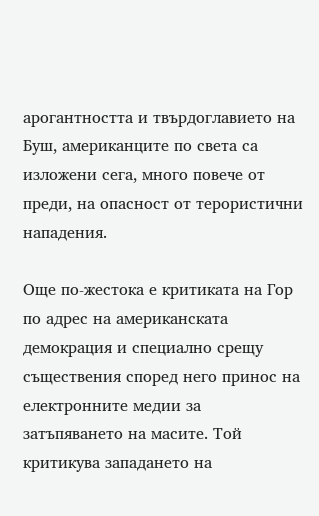арогантността и твърдоглавието на Буш, американците по света са изложени сега, много повече от преди, на опасност от терористични нападения.

Още по-жестока е критиката на Гор по адрес на американската демокрация и специално срещу съществения според него принос на електронните медии за затъпяването на масите. Той критикува западането на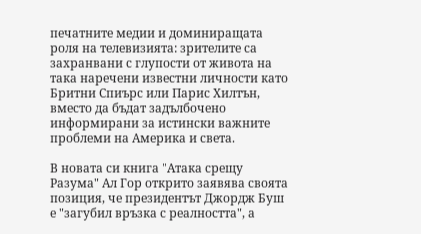печатните медии и доминиращата роля на телевизията: зрителите са захранвани с глупости от живота на така наречени известни личности като Бритни Спиърс или Парис Хилтън, вместо да бъдат задълбочено информирани за истински важните проблеми на Америка и света.

В новата си книга "Aтака срещу Разума" Ал Гор открито заявява своята позиция, че президентът Джордж Буш е "загубил връзка с реалността", а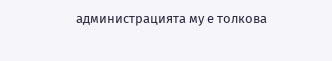администрацията му е толкова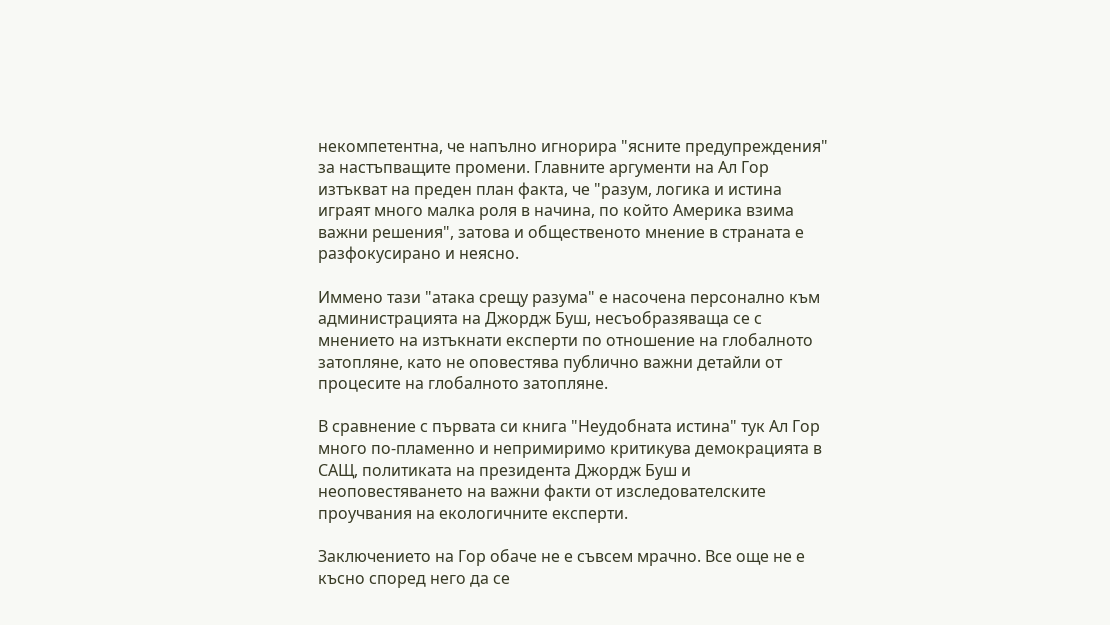некомпетентна, че напълно игнорира "ясните предупреждения" за настъпващите промени. Главните аргументи на Ал Гор изтъкват на преден план факта, че "разум, логика и истина играят много малка роля в начина, по който Америка взима важни решения", затова и общественото мнение в страната е разфокусирано и неясно.

Иммено тази "атака срещу разума" е насочена персонално към администрацията на Джордж Буш, несъобразяваща се с мнението на изтъкнати експерти по отношение на глобалното затопляне, като не оповестява публично важни детайли от процесите на глобалното затопляне.

В сравнение с първата си книга "Неудобната истина" тук Ал Гор много по-пламенно и непримиримо критикува демокрацията в САЩ, политиката на президента Джордж Буш и неоповестяването на важни факти от изследователските проучвания на екологичните експерти.

Заключението на Гор обаче не е съвсем мрачно. Все още не е късно според него да се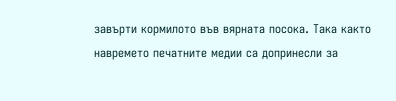завърти кормилото във вярната посока. Така както навремето печатните медии са допринесли за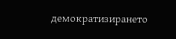демократизирането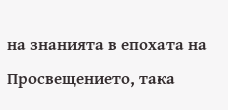на знанията в епохата на Просвещението, така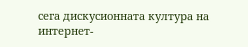сега дискусионната култура на интернет-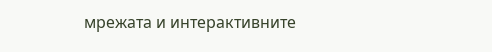мрежата и интерактивните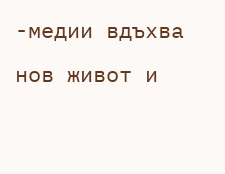-медии вдъхва нов живот и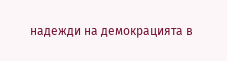надежди на демокрацията в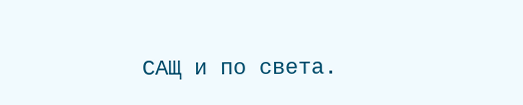САЩ и по света.